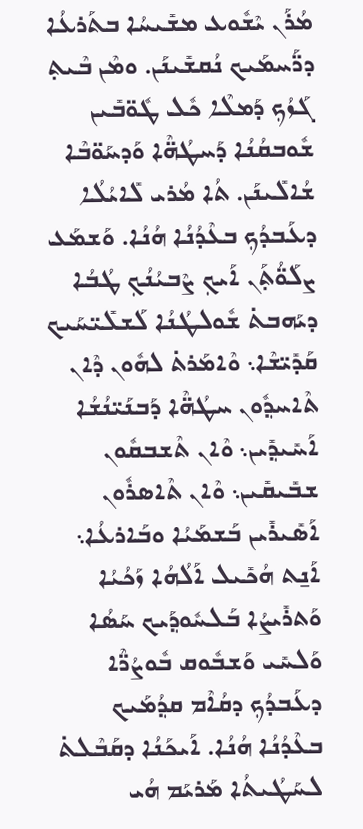ܡܳܪܰܢ ܝܶܫܽܘܥ ܡܫܺܝܚܳܐ ܒܬܰܪܥܳܐ ܕܪ̈ܰܚܡܰܝܟ ܢܳܩܫܺܝܢܰܢ. ܘܡܶܢ ܒܶܝܬ݂ ܓܰܙܳܟ݂ ܕܰܡܠܶܐ ܟܽܠ ܛܽܘ̈ܒܺܝܢ ܫܽܘܒܩܳܢܳܐ ܕܰܚܛܳܗ̈ܶܐ ܘܰܕܚܰܘ̈ܒܶܐ ܫܳܐܠܺܝܢܰܢ. ܬܳܐ ܡܳܪܝ ܠܺܐܝܳܠܳܐ ܕܥܰܒܕܳܟ݂ ܒܥܶܕܳܢܳܐ ܗܳܢܳܐ. ܘܰܫܡܰܥ ܨܠܰܘ̈ܳܬ݂ܰܢ ܐܰܝܟ݂ ܨܶܒܝܳܢܳܟ݂ ܛܳܒܳܐ ܕܝܰܗܒܬ݁ ܫܽܘܠܛܳܢܳܐ ܠܰܫܠܺܝ̈ܚܰܝܟ ܩܰܕܺܝ̈ܫܶܐ܆ ܘܶܐܡܰܪܬ݁ ܠܗܽܘܢ ܕܶܐܢ ܬܶܐܚܕ݂ܽܘܢ ܚܛܳܗ̈ܶܐ ܕܰܒܢܰܝ̈ܢܳܫܳܐ ܐܰܚܺܝܕ݂ܺܝܢ܆ ܘܶܐܢ ܬܶܫܒܩܽܘܢ ܫܒܺܝܩܺܝܢ܆ ܘܶܐܢ ܬܶܐܣܪܽܘܢ ܐܰܣܺܝܪܺܝܢ ܒܰܫܡܰܝܳܐ ܘܒܰܐܪܥܳܐ܆ ܐܰܢ̱ܬ ܗܳܟܺܝܠ ܐܰ‌ܠܳܗܳܐ ܙܰܟܳܝܳܐ ܘܰܬܪܺܝܨܳܐ ܒܰܠܚܽܘܕ݂ܰܝܟ ܚܰܣܳܐ ܘܰܠܚܺܝ ܘܰܫܒܽܘܩ ܒܽܘܨܳܪ̈ܶܐ ܕܥܰܒܕܳܟ݂ ܕܩܳܐܶܡ ܩܕ݂ܳܡܰܝܟ ܒܥܶܕܳܢܳܐ ܗܳܢܳܐ. ܐܰܝܟܰܢܳܐ ܕܩܰܒܶܠܬ݁ ܠܚܰܛܳܝܬܳܐ ܡܰܪܝܰܡ ܗܳܝ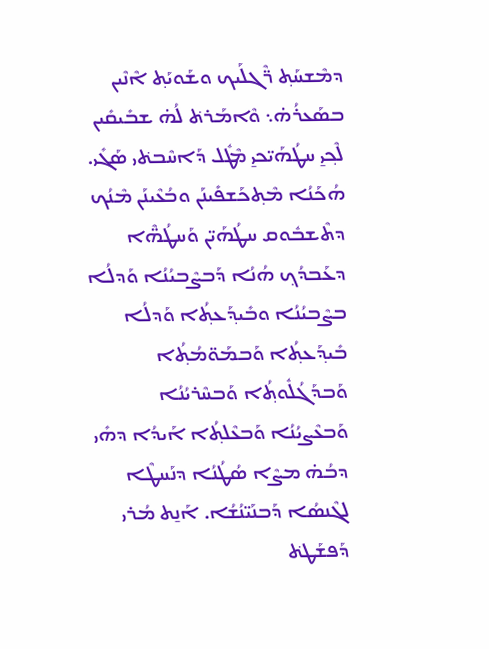ܕܡܶܫܚܰܬ݂ ܪ̈ܶܓܠܰܝܟ ܘܫܰܘܝܰܬ݂ ܐܶܢܶܝܢ ܒܣܰܥܪܳܗ̇܆ ܘܶܐܡܰܪܬ݁ ܠܳܗ̇ ܫܒܺܝܩܺܝܢ ܠܶܟ݂ܝ̱ ܚܛܳܗܰܝ̈ܟܝ̱ ܡܶܛܽܠ ܕܰܐܚܶܒܬ݁ܝ ܣܰܓܺܝ. ܗܳܟܰܢܳܐ ܡܶܬ݂ܟܰܫܦܺܝܢܰܢ ܘܒܳܥܶܝܢܰܢ ܡܶܢܳܟ ܕܬܶܫܒܽܘܩ ܚܛܳܗܰܝ̈ܢ ܘܰܚܛܳܗ̈ܶܐ ܕܥܰܒܕܳܟ݂ ܗܳܢܳܐ ܕܰܒܨܶܒܝܳܢܳܐ ܘܰܕܠܳܐ ܒܨܶܒܝܳܢܳܐ ܘܒܺܝܕ݂ܰܥܬ݂ܳܐ ܘܰܕܠܳܐ ܒܺܝܕ݂ܰܥܬ݂ܳܐ ܘܰܒܡܰܘ̈ܡܳܬ݂ܳܐ ܘܰܒܕܰܓܳܠܽܘܬ݂ܳܐ ܘܰܒܚܶܪܝܳܢܳܐ ܘܰܒܥܶܨܝܳܢܳܐ ܘܰܒܥܶܠܬ݂ܳܐ ܐܰܝܕܳܐ ܕܗܺܝ ܕܒܳܗ̇ ܡܨܶܐ ܣܳܛܳܢܳܐ ܕܢܰܚܛܶܐ ܠܓܶܢܣܳܐ ܕܰܒܢܰܝ̈ܢܳܫܳܐ. ܐܰܢ̱ܬ ܡܳܪܝ ܕܰܦܫܰܛܬ݁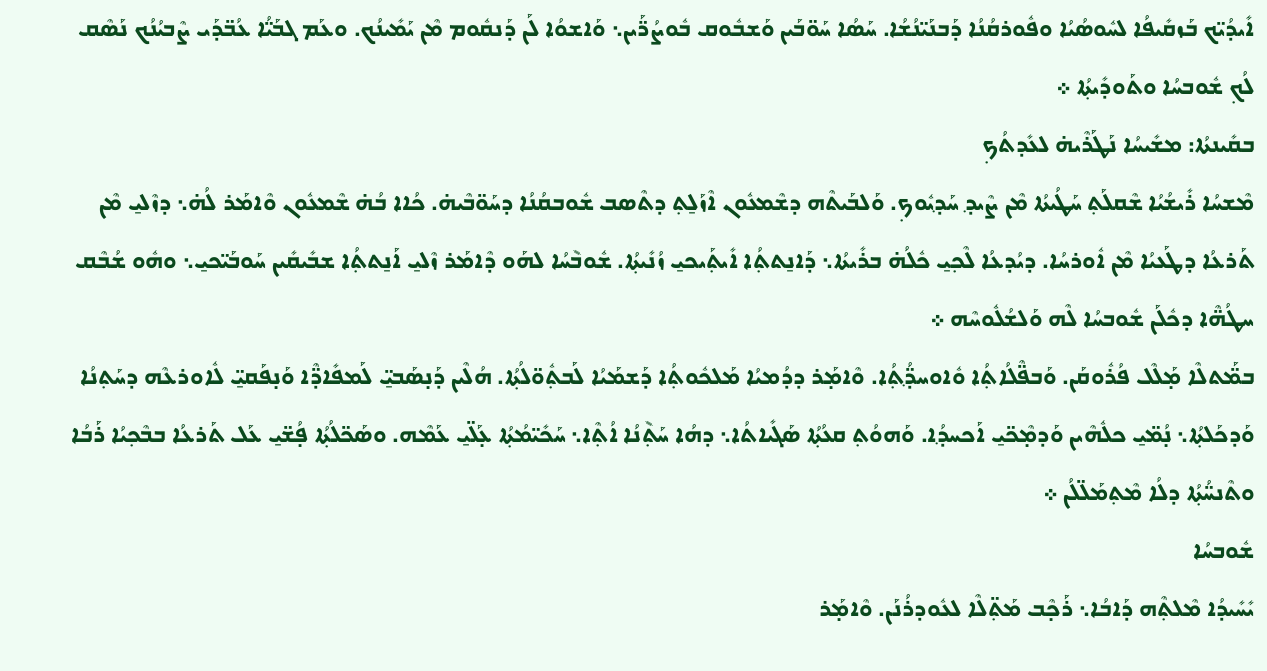ܐܺܝܕܳܝ̈ܟ ܒܰܙܩܺܝܦܳܐ ܠܚܽܘܣܳܝܳܐ ܘܦܽܘܪܩܳܢܳܐ ܕܰܒܢܰܝ̈ܢܳܫܳܐ. ܚܰܣܳܐ ܚܰܘ̈ܒܰܝܢ ܘܰܫܒܽܘܩ ܒܽܘܨܳܪ̈ܰܝܢ܆ ܘܰܐܫܘܳܐ ܠܰܢ ܕܰܢܩܽܘܡ ܡܶܢ ܝܰܡܺܝܢܳܟ. ܘܥܰܡ ܓܒܰܝ̈ܳܐ ܥܳܒ̈ܕܰܝ ܨܶܒܝܳܢܳܟ ܢܰܣܶܩ ܠܳܟ݂ ܫܽܘܒܚܳܐ ܘܬܰܘܕܺܝܬ݂ܳܐ ܀
ܒܩܺܝܢܬܳܐ: ܡܫܺܝܚܳܐ ܢܰܛܰܪܶܝܗ̇ ܠܥܺܕܬܳܟ݂
ܡܶܫܚܳܐ ܪܺܝܫܳܝܳܐ ܫܶܩܠܰܬ݂ ܚܰܛܳܝܬܳܐ ܡܶܢ ܨܶܝܕ݂ ܚܰܕ݂ܝܽܘܟ݂. ܘܰܠܒܰܝܬܶܗ ܕܫܶܡܥܽܘܢ ܐܶܙܰܠ̱ܬ݂ ܕܬܶܣܒ ܫܽܘܒܩܳܢܳܐ ܕܚܰܘ̈ܒܶܝܗ̇. ܟܳܐܐ ܒܳܗ̇ ܫܶܡܥܽܘܢ ܘܶܐܡܰܪ ܠܳܗ̇܆ ܕܙܶܠܝ̱ ܡܶܢ ܬܰܪܥܳܐ ܕܛܰܥܝܳܐ ܡܶܢ ܐܽܘܪܚܳܐ. ܕܝܳܕܥܳܐ ܠܶܟ݂ܝ̱ ܟܽܠܳܗ̇ ܒܪܺܝܬܳܐ܆ ܕܰܐܢ̱ܬܬ݂ܳܐ ܐܺܝܬ݂ܰܝܟܝ̱ ܙܳܢܺܝܬ݂ܳܐ. ܫܽܘܒ݉ܚܳܐ ܠܗܰܘ ܕܶܐܡܰܪ ܙܶܠܝ̱ ܐܰܢ̱ܬܬ݂ܳܐ ܫܒܺܝܩܺܝܢ ܚܰܘܒܰܝ̈ܟܝ̱܆ ܘܗܽܘ ܫܳܒܶܩ ܚܛܳܗ̈ܶܐ ܕܟܽܠܰܢ ܫܽܘܒܚܳܐ ܠܶܗ ܘܰܠܫܳܠܽܘܚܶܗ ܀
ܒܡ̈ܰܬܠܶܐ ܡ̣ܰܠܶܠ ܦܳܪܽܘܩܰܢ. ܘܰܒܦ̈ܶܠܳܐܬ݂ܳܐ ܘܽܐܘܚܕ݂̈ܳܬ݂ܳܐ. ܘܶܐܡ̣ܰܪ ܕܕܳܡܝܳܐ ܡܰܠܟܽܘܬ݂ܳܐ ܕܰܫܡܰܝܳܐ ܠܰܒܬ݂ܽܘ̈ܠܳܬ݂ܳܐ. ܗܳܠܶܝܢ ܕܰܢ̣ܣܰܒܝ̱̈ ܠܰܡܦܺܐܕ̈ܶܐ ܘܰܢ̣ܦܰܩܝ̱̈ ܠܽܐܘܪܥܶܗ ܕܚܰܬ݂ܢܳܐ ܘܰܕܟܰܠܬ݂ܳܐ܆ ܢ̣ܳܡ̈ܝ̱ ܟܠܽܗܶܝܢ ܘܰܕܡ̣ܶܟ̈ܝ̱ ܐܰܟܚܕ݂ܳܐ. ܘܰܗܘܳܬ݂ ܩܥܳܬ݂ܳܐ ܣܰܓܺܝܐܬܳܐ܆ ܕܗܳܐ ܚܰܬ݂݉ܢܳܐ ܐܳܬ݂ܶܐ܆ ܚܰܟܺܝ̈ܡܳܬ݂ܳܐ ܥ̣ܰܠ̈ܝ̱ ܥܰܡܶܗ. ܘܣܰܟ̈ܠܳܬ݂ܳܐ ܦ̣ܳܫ̈ܝ̱ ܥܰܠ ܬܰܪܥܳܐ ܒܒܶܟ݂ܝܳܐ ܪܰܒܳܐ ܘܬܶܢܚ̈ܳܬ݂ܳܐ ܕܠܳܐ ܡܶܬ݂ܡܰܠ̈ܠܳܢ ܀
ܫܽܘܒܚܳܐ
ܝܺܚܺܝܕܳܐ ܡܶܠܬ݂ܶܗ ܕܰܐܒܳܐ܆ ܪܰܟ̣ܶܒ ܡܰܬ݂̈ܠܶܐ ܠܥܽܘܕܪܳܢܰܢ. ܘܶܐܡ̣ܰܪ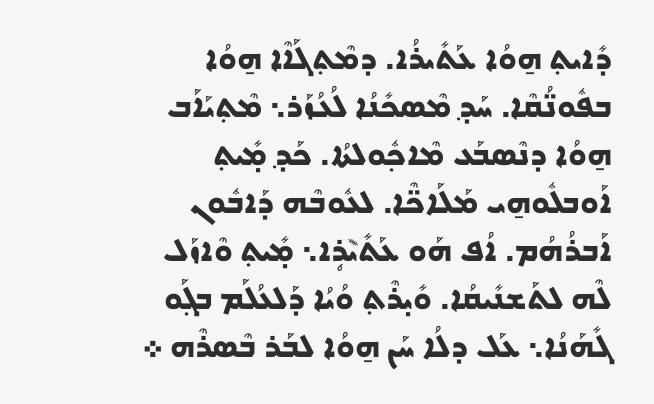ܕܺܐܝܬ݂ ܗ̱ܘܳܐ ܥܰܬܺܝܪܳܐ. ܕܡܶܬ݂ܓܰܐܶܐ ܗ̱ܘܳܐ ܒܦܽܘܢ̈ܳܩܶܐ. ܚܰܕ݂ ܡܶܣܟܺܢܳܐ ܠܳܥܳܙܰܪ܆ ܡܶܬ݂ܝܰܐܰܒ ܗ̱ܘܳܐ ܕܢܶܣܒܰܥ ܡܶܐܟ݂ܽܘܠܬܳܐ. ܟܰܕ݂ ܡ̣ܺܝܬ݂ ܐܰܘܒܠܽܘܗ̱ܝ ܡܰܠܰܐܟ̈ܶܐ. ܠܥܽܘܒܶܗ ܕܰܐܒܽܘܢ ܐܰܒܪܳܗܳܡ. ܐܳܦ ܗܰܘ ܥܰܬܺܝ݉ܪܴܐ܆ ܡ̣ܺܝܬ݂ ܘܶܐܙܰܠ ܠܶܗ ܠܬܰܫܢܺܝܩܳܐ. ܘܺܝ̣ܪܶܬ݂ ܘܳܝܳܐ ܕܰܠܥܳܠܰܡ ܒܓ݂ܰܘ ܓܺܗܰܢܳܐ܆ ܥܰܠ ܕܠܳܐ ܚܰܢ ܗ̱ܘܳܐ ܠܒܰܪ ܒܶܣܪܶܗ ܀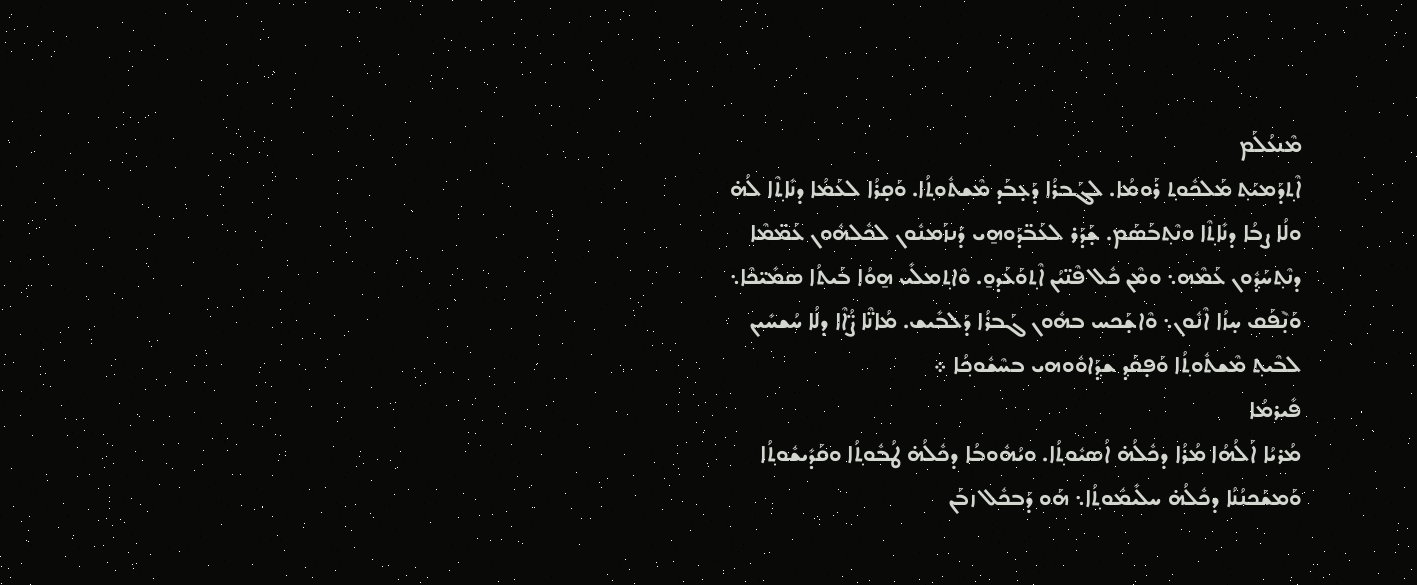ܡܶܢܥܳܠܰܡ
ܐܶܬ݂ܕܰܡܝܰܬ݂ ܡܰܠܟܽܘܬ݂ ܪܰܘܡܳܐ. ܠܓܰܒܪܳܐ ܕܰܥ̣ܒܰܕ ܡܶܫܬܽܘܬ݂ܳܐ. ܘܰܩ̣ܪܳܐ ܠܥܰܡܳܐ ܕܢܺܐܬ݂ܶܐ ܠܳܗ̇ ܘܠܳܐ ܨܒܳܐ ܕܢܺܐܬ݂ܶܐ ܘܢܶܬ݂ܒܰܣܰܡ. ܫ̣ܰܕܰܪ ܠܥܰܒ̈ܕܰܘܗ̱ܝ ܕܰܢܙܰܡܢܽܘܢ ܠܟܽܠܗܽܘܢ ܥܰܡ̈ܡܶܐ ܕܢܶܬ݂ܚܰܕ݂ܽܘܢ ܥܰܡܶܗ܆ ܘܡܶܢ ܟܽܠ ܦܶܢ̈ܝܳܢ ܐܶܬ݂ܘܰܥܰܕܘ̱. ܘܶܐܬ݂ܡܠܺܝ ܗ̱ܘܳܐ ܒܰܝܬܳܐ ܣܡܺܝ̈ܟܶܐ܆ ܘܰܢ̣݉ܦܰܩ ܚ̣ܙܳܐ ܐܶܢܽܘܢ܆ ܘܶܐܫ̣ܰܟܚ ܒܗܽܘܢ ܓܰܒܪܳܐ ܕܰܠܒܺܝܫ. ܡܳܐܢ̈ܶܐ ܨ̈ܳܐܶܐ ܕܠܳܐ ܚܳܫܚܺܝܢ ܠܒܶܝܬ݂ ܡܶܫܬܽܘܬ݂ܳܐ ܘܰܦ̣ܩܰܕ݂ ܫܕ݂ܰܐܘܽܘܗܝ ܒܚܶܫܽܘܟ݂ܳܐ ܀
ܦܺܝܪܡܳܐ
ܡܳܪܝܳܐ ܐܰ‌ܠܳܗܳܐ ܡܳܪܳܐ ܕܟܽܠܳܗ̇ ܐܳܣܝܽܘܬ݂ܳܐ. ܘܝܳܗܽܘܒܳܐ ܕܟܽܠܳܗ̇ ܛܳܒܽܘܬ݂ܳܐ ܘܩܰܕܺܝܫܽܘܬ݂ܳܐ ܘܰܡܫܰܟܢܳܢܳܐ ܕܟܽܠܳܗ̇ ܚܠܺܝܡܽܘܬ݂ܳܐ܆ ܗܰܘ ܕܰܒܟܽܠ ܙܒܰܢ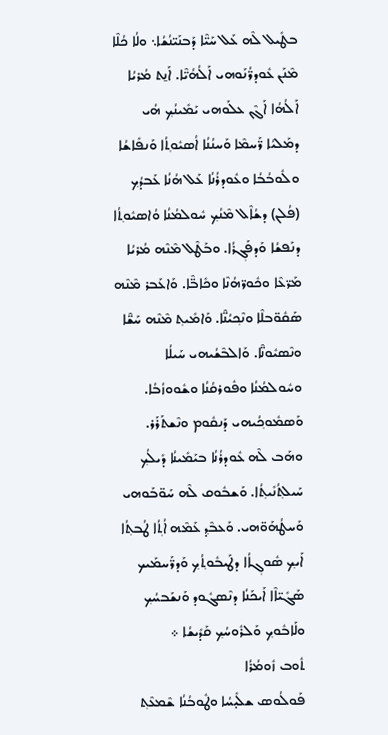ܒܛܺܝܠ ܠܶܗ ܥܰܠ ܚܰܝ̈ܶܐ ܕܰܒܢܰܝ̈ܢܳܫܳܐ܆ ܘܠܳܐ ܟܳܠܶܐ ܡܶܢܰܢ ܥܽܘܕܪ̈ܳܢܰܘܗܝ ܐܰ‌ܠܳܗܳܝ̈ܶܐ. ܐܰܢ̱ܬ ܡܳܪܝܳܐ ܐܰ‌ܠܳܗܳܐ ܐܰܓܶܢ ܥܠܰܘܗܝ ܝܰܡܺܝܢܳܟ݂ ܗܳܝ ܕܡܰܠܝܳܐ ܪ̈ܰܚܡܶܐ ܘܰܚܢܳܢܳܐ ܐܳܣܝܽܘܬ݂ܳܐ ܘܰܢܦܺܐܫܳܐ ܘܠܽܘܒܳܒܳܐ ܘܥܽܘܕܪܳܢܳܐ ܥܰܠ ܗܳܢܳܐ ܥܰܒܕܳܟ݂ (ܦܳܠܢ) ܕܫܳܐܶܠ ܡܶܢܳܟ݂ ܚܽܘܠܡܳܢܳܐ ܘܳܐܣܝܽܘܬ݂ܳܐ ܕܢܰܦܫܳܐ ܘܰܕܦܰܓ݂ܪܳܐ. ܘܒܰܛܶܠ ܡܶܢܶܗ ܡܳܪܝܳܐ ܡܰܪ̈ܥܶܐ ܘܟܽܘܪ̈ܗܳܢܶܐ ܘܟܺܐܒ̈ܶܐ. ܘܰܐܥܰܒܪ ܡܶܢܶܗ ܣܰܩܽܘ̈ܒܠܶܐ ܘܢܶܟ݂ܝܳܢ̈ܶܐ. ܘܰܐܡܺܝܬ݂ ܡܶܢܶܗ ܚܰܫ̈ܶܐ ܘܢܶܣܝܽܘܢ̈ܶܐ. ܘܰܐ‌ܠܒܶܫܳܝܗܝ ܚܰܝܠܳܐ ܘܚܽܘܠܡܳܢܳܐ ܘܦܽܘܪܩܳܢܳܐ ܘܫܽܘܘܙܳܒܳܐ. ܘܰܣܡܽܘܟ݂ܳܝܗܝ ܕܰܢܩܽܘܡ ܘܢܶܫܬܰܪܰܪ. ܘܗܰܒ ܠܶܗ ܥܽܘܕܪܳܢܳܐ ܒܝܰܡܺܝܢܳܐ ܕܺܝܠܳܟ݂ ܚܰܝܠܬ݂ܳܢܺܝܬ݂ܳܐ. ܘܰܫܒܽܘܩ ܠܶܗ ܚܰܘ̈ܒܰܘܗܝ ܘܰܚܛܳܗܰܘ̈ܗܝ. ܘܰܥܒܶܕ݂ ܥܰܡܶܗ ܐܳܬ݂ܳܐ ܛܳܒܬ݂ܳܐ ܐܰܝܟ݂ ܣܽܘܓ݂ܐܳܐ ܕܛܰܝܒܽܘܬ݂ܳܟ݂ ܘܰܕܪ̈ܰܚܡܰܝܟ ܣܰܓܺܝ̈ܐܶܐ ܐܰܝܟܰܢܳܐ ܕܢܶܣܓܽܘܕ ܘܰܢܫܰܒܚܳܟ݂ ܘܠܰܐܒܽܘܟ݂ ܘܰܠܪܽܘܚܳܟ݂ ܩܰܕܺܝܫܳܐ ܀
ܬܽܘܒ ܙܽܘܡܳܪܳܐ
ܦܰܘܠܳܘܣ ܫܠܺܝ̣ܚܳܐ ܘܛܽܘܒܳܢܳܐ ܫܶܡܥܶܬ݂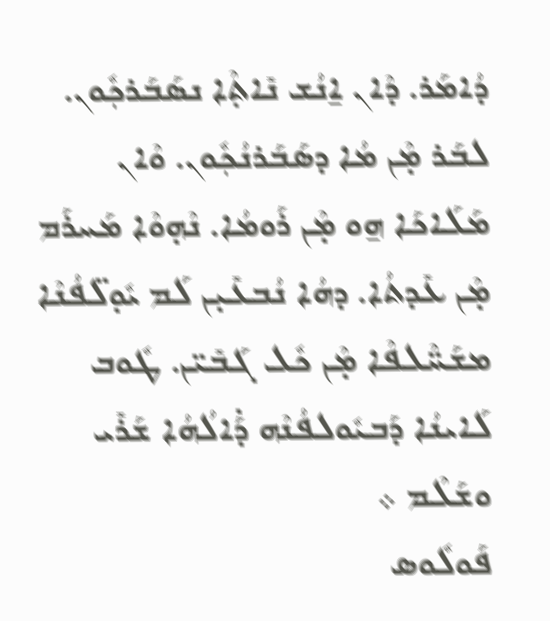ܕܳܐܡܰܪ. ܕܶܐܢ ܐ̱ܢܳܫ ܢܺܐܬ݂ܶܐ ܢܣܰܒܰܪܟ݂ܽܘܢ. ܠܒܰܪ ܡ̣ܶܢ ܡܳܐ ܕܣܰܒܰܪܢܳܟ݂ܽܘܢ. ܘܶܐܢ ܡܰܠܰܐܟܰܐ ܗ̱ܘ ܡ̣ܶܢ ܪܰܘܡܳܐ. ܢܶܗ̣ܘܶܐ ܡܰܚܪܰܡ ܡ̣ܶܢ ܥܺܕܬܳܐ. ܕܗܳܐ ܢܳܒܥܺܝ̣ܢ ܠܰܡ ܝܽܘ̣ܠ̈ܦܳܢܶܐ ܡܫܰܚ̈ܶܠܦܶܐ ܡ̣ܶܢ ܟܽܠ ܓܰܒܺܝ̈ܢ. ܛܽܘܒ ܠܰܐܝܢܳܐ ܕܰܒܝܽܘܠܦܳܢܶܗ ܕܰ݁ܐ‌ܠܳܗܳܐ ܫܰܪܺܝ ܘܫܰܠܶܡ ܀
ܦܰܘܠܽܘܣ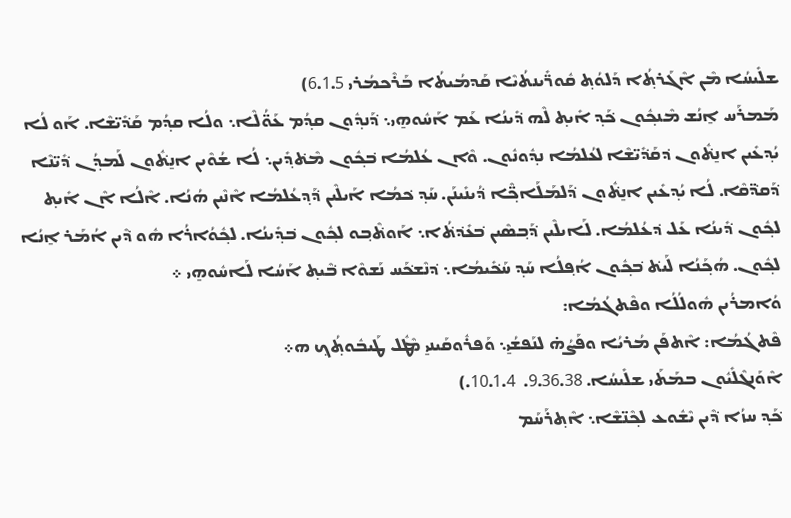ܫܠܺܝܚܳܐ ܡܶܢ ܐܶܓܰܪܬ݂ܳܐ ܕܰܠܘܳܬ݂ ܩܽܘܪ̈ܺܝܢܬܳܝܶܐ ܩܰܕܡܳܝܬܳܐ ܒܰܪܶܟܡܳܪܝ 6.1.5)
ܡܰܡܪܰܚ ܐ̱ܢܳܫ ܡܶܢܟ݂ܽܘܢ ܟ݁ܰܕ݂ ܐܺܝܬ݂ ܠܶܗ ܕ݁ܺܝܢܳܐ ܥܰܡ ܐܰܚܽܘܗ̱ܝ܆ ܕ݁ܰܢܕ݂ܽܘܢ ܩܕ݂ܳܡ ܥܰܘ̈ܳܠܶܐ܆ ܘܠܳܐ ܩܕ݂ܳܡ ܩܰܕ݁ܺܝ̈ܫܶܐ. ܐܰܘ ܠܳܐ ܝܳܕ݂ܥܺܝܢ ܐܢ̱ܬ݁ܽܘܢ ܕ݁ܩܰܕ݁ܺܝ̈ܫܶܐ ܠܥܳܠܡܳܐ ܢܕ݂ܽܘܢܽܘܢ. ܘܶܐܢ ܥܳܠܡܳܐ ܒ݁ܟ݂ܽܘܢ ܡܶܬ݁ܕ݂ܺܝܢ܆ ܠܳܐ ܫܳܘܶܝܢ ܐܢ̱ܬ݁ܽܘܢ ܠܰܡܕ݂ܳܢ ܕ݁ܺܝ̈ܢܶܐ ܕ݁ܰܩܕ݁̈ܩܶܐ. ܠܳܐ ܝܳܕ݂ܥܺܝܢ ܐܢ̱ܬ݁ܽܘܢ ܕ݁ܰܠܡܰܠܰܐܟ݂̈ܶܐ ܕ݁ܳܝܢܺܝܢܰܢ. ܚܰܕ݂ ܟ݁ܡܳܐ ܐܰܝܠܶܝܢ ܕ݁ܰܕ݂ܥܳܠܡܳܐ ܐܶܢܶܝܢ ܗܳܢܳܐ. ܐܶܠܳܐ ܐܶܢ ܐܺܝܬ݂ ܠܟ݂ܽܘܢ ܕ݁ܺܝܢܳܐ ܥܰܠ ܕ݁ܥܳܠܡܳܐ. ܠܰܐܝܠܶܝܢ ܕ݁ܰܒ݂ܣܶܝܢ ܒ݁ܥܺܕ݁ܬ݁ܳܐ܆ ܐܰܘܬ݁ܶܒ݂ܘ ܠܟ݂ܽܘܢ ܒ݁ܕ݂ܺܝܢܳܐ. ܠܟ݂ܽܘܳܐܪܳܐ ܗܽܘ ܕ݁ܶܝܢ ܐܳܡܰܪ ܐ̱ܢܳܐ ܠܟ݂ܽܘܢ. ܗܳܟ݂ܰܢܳܐ ܠܰܝܬ݁ ܒ݁ܟ݂ܽܘܢ ܐܳܦ݂ܠܳܐ ܚܰܕ݂ ܚܰܟ݁ܺܝܡܳܐ܆ ܕ݁ܢܶܫܟ݁ܰܚ ܢܰܫܘܶܐ ܒ݁ܶܝܬ݂ ܐܰܚܳܐ ܠܰܐܚܽܘܗ̱ܝ ܀
ܘܳܐܡܪܳܝܢ ܗܽܘܠܳܠܳܐ ܘܦܶܬܓܳܡܳܐ:
ܦܶܬܓܳܡܳܐ: ܐܶܬܦܰܢ ܡܳܪܝܳܐ ܘܦܰܨܳܗ̇ ܠܢܰܦܫܳܝ̱܆ ܘܰܦܪܽܘܩܰܝܢܝ̱ ܡܶܛܽܠ ܛܰܝܒܽܘܬ݂ܳܟ݂ ܗ܀
ܐܶܘܰܢܓܶܠܺܝܽܘܢ ܒܡܰܬܰܝ ܫܠܺܝܚܳܐ. 9.36.38.  10.1.4.)
ܟ݁ܰܕ݂ ܚܙܳܐ ܕ݁ܶܝܢ ܝܶܫܽܘܥ ܠܟ݂ܶܢ̈ܫܶܐ܆ ܐܶܬ݂ܪܰܚܰܡ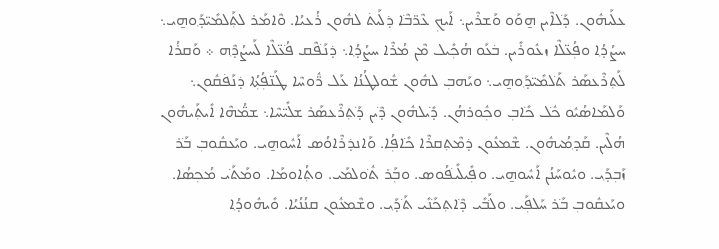ܥܠܰܝܗܽܘܢ. ܕ݁ܰܠܐܶܝܢ ܗ̱ܘܰܘ ܘܰܫܪܶܝܢ܆ ܐܰܝܟ݂ ܥܶܪ̈ܒ݁ܶܐ ܕ݁ܠܰܝܬ݁ ܠܗܽܘܢ ܪܳܥܝܳܐ. ܘܶܐܡܰܪ ܠܬ݂ܰܠܡܺܝ̈ܕ݂ܰܘܗ̱ܝ܆ ܚܨܳܕ݂ܳܐ ܘܦ݂ܳܥ̈ܠܶܐ ܙܥܽܘܪܺܝܢ. ܒ݁ܥܰܘ ܗܳܟ݂ܺܝܠ ܡܶܢ ܡܳܪܶܐ ܚܨܳܕ݂ܳܐ܆ ܕ݁ܢܰܦ݁ܶܩ ܦ݁ܳܥ̈ܠܶܐ ܠܰܚܨܳܕ݂ܶܗ ܀ ܘܰܩܪܳܐ ܠܰܬ݂ܪܶܥܣܰܪ ܬ݁ܰܠܡܺܝ̈ܕ݂ܰܘܗ̱ܝ܆ ܘܝܰܗܒ݂ ܠܗܽܘܢ ܫܽܘܠܛܳܢܳܐ ܥܰܠ ܪ̈ܽܘܚܶܐ ܛܰܢ̈ܦ݂ܳܬ݂ܳܐ ܕ݁ܢܰܦ݁ܩܽܘܢ܆ ܘܰܠܡܰܐܣܳܝܽܘ ܟ݁ܽܠ ܟ݁ܺܐܒ݂ ܘܟ݂ܽܘܪܗܳܢ. ܕ݁ܺܝܠܗܽܘܢ ܕ݁ܶܝܢ ܕ݁ܰܬ݂ܪܶܥܣܰܪ ܫܠܺܝ̈ܚܶܐ܆ ܫܡ̈ܳܗܶܐ ܐܺܝܬ݂ܰܝܗܽܘܢ ܗܳܠܶܝܢ. ܩܰܕ݂ܡܳܝܗܽܘܢ. ܫܶܡܥܽܘܢ ܕ݁ܡܶܬ݂ܩܪܶܐ ܟ݁ܺܐܦ݂ܳܐ. ܘܰܐܢܕ݁ܪܶܐܘܳܣ ܐܰܚܽܘܗ̱ܝ. ܘܝܰܥܩܽܘܒ݂ ܒ݁ܰܪ ܙܰܒ݂ܕ݂ܰܝ. ܘܝܽܘܚܰܢܳܢ ܐܰܚܽܘܗ̱ܝ. ܘܦ݂ܺܝܠܺܝܦ݁ܳܘܣ. ܘܒ݂ܰܪ‌ ܬ݁ܽܘܠܡܰܝ. ܘܬ݂ܳܐܘܡܰܐ. ܘܡܰܬ݁ܰܝ ܡܳܟ݂ܣܳܐ. ܘܝܰܥܩܽܘܒ݂ ܒ݁ܰܪ ܚܰܠܦ݂ܰܝ. ܘܠܰܒ݁ܺܝ ܕ݁ܶܐܬ݂ܟ݁ܰܢܺܝ ܬ݁ܰܕ݂ܰܝ. ܘܫܶܡܥܽܘܢ ܩܢܳܢܳܝܳܐ. ܘܺܝܗܽܘܕ݂ܳܐ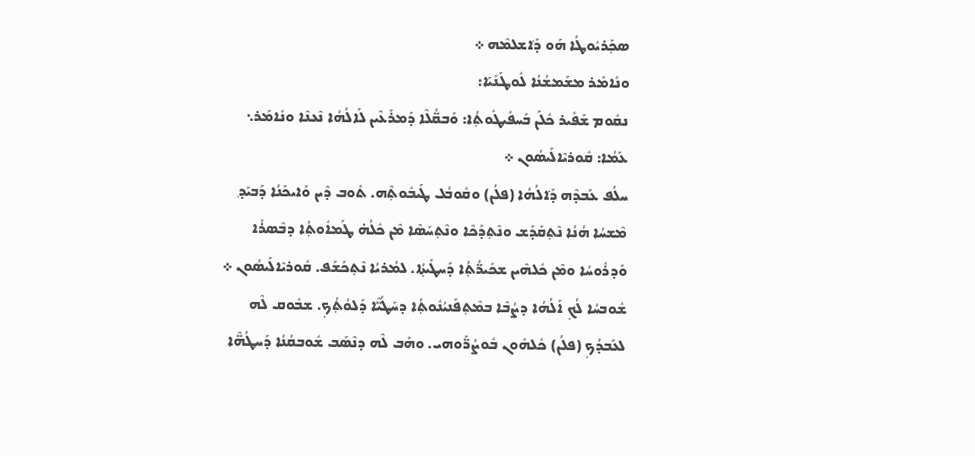ܣܟ݂ܰܪܝܽܘܛܳܐ ܗܰܘ ܕ݁ܰܐܫܠܡܶܗ ܀
ܘܢܺܐܡܰܪ ܡܫܰܡܫܳܢܳܐ ܠܽܘܛܰܢܺܝܰܐ:
ܢܩܽܘܡ ܫܰܦܺܝܪ ܟܽܠܰܢ ܒܰܚܦܺܝܛܽܘܬ݂ܳܐ: ܘܰܒܩ̈ܳܠܶܐ ܕܰܡܪܰܥܶܝܢ ܠܰܐܠܳܗܳܐ ܢܶܥܢܶܐ ܘܢܺܐܡܰܪ܆ ܥܰܡܳܐ: ܩܽܘܪܝܶܐܠܰܝܣܳܘܢ ܀
ܚܠܳܦ ܥܰܒܕܶܗ ܕܰ݁ܐ‌ܠܳܗܳܐ (ܦܠܳܢ) ܘܩܽܘܒܳܠ ܛܰܝܒܽܘܬ݂ܶܗ. ܬܽܘܒ ܕܶܝܢ ܘܰܐܝܟܰܢܳܐ ܕܰܒܝܰܕ݂ ܡܶܫܚܳܐ ܗܳܢܳܐ ܢܶܬ݂ܩܰܕܰܫ ܘܢܶܬ݂ܕܰܟܶܐ ܘܢܶܬ݂ܚܰܣܶܐ ܡܶܢ ܟܽܠܳܗ̇ ܛܰܡܐܽܘܬ݂ܳܐ ܕܒܶܣܪܳܐ ܘܰܕܪܽܘܚܳܐ ܘܡܶܢ ܟܽܠܗܶܝܢ ܫܟܺܝܪ̈ܳܬ݂ܳܐ ܕܰܚܛܺܝܬ݂ܳܐ. ܠܡܳܪܝܳܐ ܢܶܬ݂ܟܰܫܰܦ. ܩܽܘܪܝܶܐܠܰܝܣܳܘܢ ܀
ܫܽܘܒܚܳܐ ܠܳܟ݂ ܐܰ‌ܠܳܗܳܐ ܕܨܳܒܶܐ ܒܡܶܬ݂ܦܰܢܝܳܢܽܘܬ݂ܳܐ ܕܚܰܛܳܝ̈ܶܐ ܕܰܠܘܳܬ݂ܳܟ݂. ܫܒܽܘܩ ܠܶܗ ܠܥܰܒܕܳܟ݂ (ܦܠܳܢ) ܟܽܠܗܽܘܢ ܒܽܘܨܳܪ̈ܰܘܗܝ. ܘܗܰܒ ܠܶܗ ܕܢܶܣܰܒ ܫܽܘܒܩܳܢܳܐ ܕܰܚܛܳܗ̈ܶܐ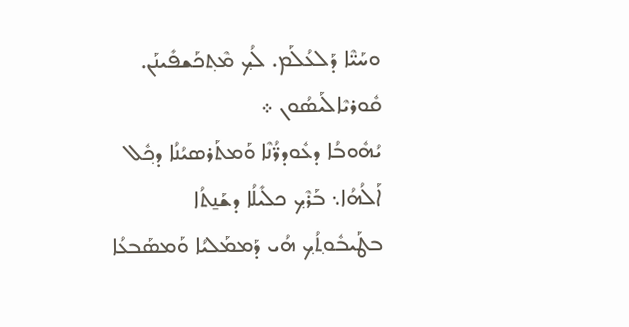ܘܚܰܝ̈ܶܐ ܕܰܠܥܳܠܰܡ. ܠܳܟ݂ ܡܶܬ݂ܟܰܫܦܺܝܢܰܢ. ܩܽܘܪܝܶܐܠܰܝܣܳܘܢ ܀
ܝܳܗܽܘܒܳܐ ܕܥܽܘܕܪ̈ܳܢܶܐ ܘܰܡܬܰܪܣܝܳܢܳܐ ܕܟ݂ܽܠ ܐܰ‌ܠܳܗܳܐ܆ ܒܰܪܶܟ݂ ܟܠܺܝܠܳܐ ܕܫܰܢ̱ܬܳܐ ܒܛܰܝܒܽܘܬ݂ܳܟ݂ ܗܳܝ ܕܰܡܡܰܠܝܳܐ ܘܰܡܣܰܒܥܳܐ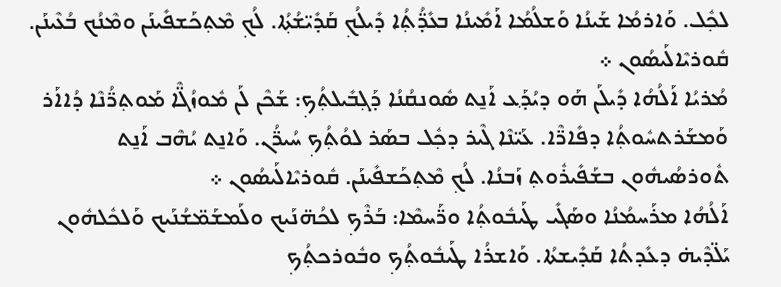ܠܟ݂ܽܠ. ܘܰܐܪܡܳܐ ܫܰܝܢܳܐ ܘܰܫܠܳܡܳܐ ܐܰܡܺܝܢܳܐ ܒܥܺܕ̈ܳܬ݂ܳܐ ܕܺܝܠܳܟ݂ ܩܰܕܺܝ̈ܫܳܬ݂ܳܐ. ܠܳܟ݂ ܡܶܬ݂ܟܰܫܦܺܝܢܰܢ ܘܡܶܢܳܟ ܒܳܥܶܝܢܰܢ. ܩܽܘܪܝܶܐܠܰܝܣܳܘܢ ܀
ܡܳܪܝܳܐ ܐܰ‌ܠܳܗܳܐ ܕܺܝܠܰܢ ܗܰܘ ܕܝܳܕ݂ܰܥ ܐܰܢ̱ܬ ܣܽܘܢܩܳܢܳܐ ܕܰܓ݂ܒܺܝܠܬ݂ܳܟ݂: ܫܰܟܶܢ ܠܰܢ ܡܽܘܙܳܓ̈ܶܐ ܡܰܘܬ݂ܪ̈ܳܢܶܐ ܕܳܐܐܰܪ ܘܰܡܫܰܪܬܚܽܘܬ݂ܳܐ ܕܦܺܐܪ̈ܶܐ. ܥܰܝ̈ܢܶܐ ܓܶܝܪ ܕܟ݂ܽܠ ܒܣܰܪ ܠܘܳܬ݂ܳܟ݂ ܚܳܝܪ̈ܳܢ. ܘܰܐܢ̱ܬ ܝܳܗܶܒ ܐܰܢ̱ܬ ܬܽܘܪܣܳܝܗܽܘܢ ܒܫܰܦܺܝܪܽܘܬ݂ ܙܰܒܢܳܐ. ܠܳܟ݂ ܡܶܬ݂ܟܰܫܦܺܝܢܰܢ. ܩܽܘܪܝܶܐܠܰܝܣܳܘܢ ܀
ܐܰ‌ܠܳܗܳܐ ܡܪܰܚܡܳܢܳܐ ܘܣܰܓܺܝ ܛܰܝܒܽܘܬ݂ܳܐ ܘܪ̈ܰܚܡܶܐ: ܒܰܪܶܟ݂ ܠܟܳܗ̈ܢܰܝܟ ܘܠܰܡܫܰܡ̈ܫܳܢܰܝܟ ܘܰܠܟܽܠܗܽܘܢ ܝܰܠ̈ܕܶܝܗ̇ ܕܥܺܕܬܳܐ ܩܰܕܺܝܫܬܳܐ. ܘܰܐܫܪܳܐ ܛܰܝܒܽܘܬ݂ܳܟ݂ ܘܒܽܘܪܟܬ݂ܳܟ݂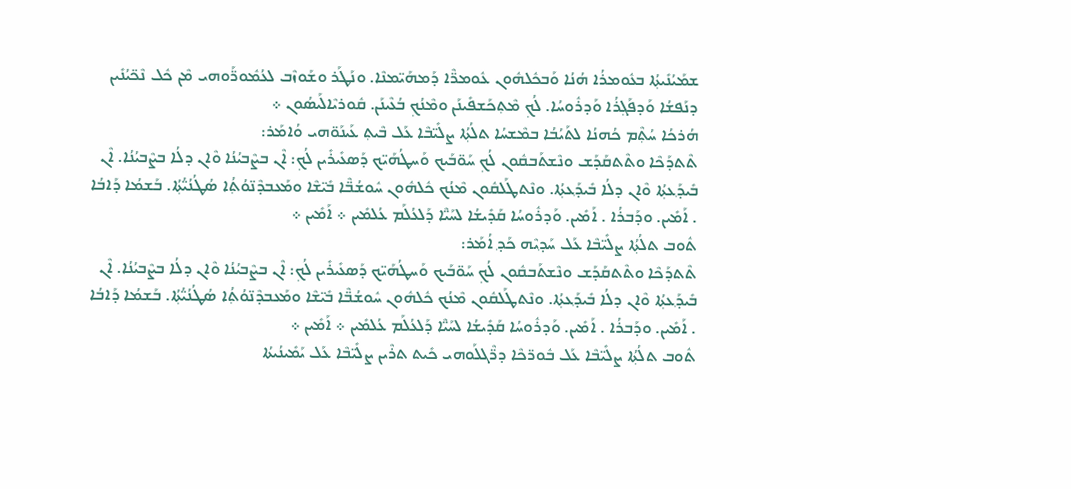ܫܡܰܝܳܢܺܝܬ݂ܳܐ ܒܥܽܘܡܪܳܐ ܗܳܢܳܐ ܘܰܒܟܽܠܗܽܘܢ ܥܽܘܡܪ̈ܶܐ ܕܰܡܗܰܝ̈ܡܢܶܐ. ܘܢܰܛܰܪ ܘܫܰܘܙܶܒ ܠܥܳܡܽܘܪ̈ܰܘܗܝ ܡܶܢ ܟܽܠ ܢܶܟ̈ܝܳܢܺܝܢ ܕܢܰܦܫܳܐ ܘܰܕܦܰܓ݂ܪܳܐ ܘܰܕܪܽܘܚܳܐ. ܠܳܟ݂ ܡܶܬ݂ܟܰܫܦܺܝܢܰܢ ܘܡܶܢܳܟ݂ ܒܳܥܶܝܢܰܢ. ܩܽܘܪܝܶܐܠܰܝܣܳܘܢ ܀
ܗܳܪܟܳܐ ܚܳܬ݂ܶܡ ܟܳܗܢܳܐ ܠܬܰܝܳܒܳܐ ܒܡܶܫܚܳܐ ܬܠܳܬ݂ܳܐ ܨܠܺܝ̈ܒܶܐ ܥܰܠ ܒܶܝܬ݂ ܥܰܝܢܰܘ̈ܗܝ ܘܳܐܡܰܪ:
ܬܶܬܕܰܟܶܐ ܘܬܶܬܩܰܕܰܫ ܘܢܶܫܬܰܒܩܽܘܢ ܠܳܟ݂ ܚܰܘ̈ܒܰܝܟ ܘܰܚܛܳܗܰܝ̈ܟ ܕܰܣܥܺܝܪܺܝܢ ܠܳܟ݂: ܐܶܢ ܒܨܶܒܝܳܢܳܐ ܘܶܐܢ ܕܠܳܐ ܒܨܶܒܝܳܢܳܐ. ܐܶܢ ܒܺܝܕ݂ܰܥܬ݂ܳܐ ܘܶܐܢ ܕܠܳܐ ܒܺܝܕ݂ܰܥܬ݂ܳܐ. ܘܢܶܬܛܰܠܩܽܘܢ ܡܶܢܳܟ ܟܽܠܗܽܘܢ ܚܽܘܫܳܒ̈ܶܐ ܒܺܝ̈ܫܶܐ ܘܡܰܥܒܕܶܢ̈ܘܳܬ݂ܳܐ ܣܳܛܳܢܳܝ̈ܳܬ݂ܳܐ. ܒܰܫܡܳܐ ܕܰܐܒܳܐ . ܐܰܡܺܝܢ. ܘܕܰܒܪܳܐ . ܐܰܡܺܝܢ. ܘܰܕܪܽܘܚܳܐ ܩܰܕܺܝܫܳܐ ܠܚܰܝ̈ܶܐ ܕܰܠܥܳܠܰܡ ܥܳܠܡܺܝܢ ܀ ܐܰܡܺܝܢ ܀
ܬܽܘܒ ܬܠܳܬ݂ܳܐ ܨܠܺܝ̈ܒܶܐ ܥܰܠ ܚܰܕ݂ܝܶܗ ܟܰܕ݂ ܐܳܡܰܪ:
ܬܶܬܕܰܟܶܐ ܘܬܶܬܩܰܕܰܫ ܘܢܶܫܬܰܒܩܽܘܢ ܠܳܟ݂ ܚܰܘ̈ܒܰܝܟ ܘܰܚܛܳܗܰܝ̈ܟ ܕܰܣܥܺܝܪܺܝܢ ܠܳܟ݂: ܐܶܢ ܒܨܶܒܝܳܢܳܐ ܘܶܐܢ ܕܠܳܐ ܒܨܶܒܝܳܢܳܐ. ܐܶܢ ܒܺܝܕ݂ܰܥܬ݂ܳܐ ܘܶܐܢ ܕܠܳܐ ܒܺܝܕ݂ܰܥܬ݂ܳܐ. ܘܢܶܬܛܰܠܩܽܘܢ ܡܶܢܳܟ ܟܽܠܗܽܘܢ ܚܽܘܫܳܒ̈ܶܐ ܒܺܝ̈ܫܶܐ ܘܡܰܥܒܕܶܢ̈ܘܳܬ݂ܳܐ ܣܳܛܳܢܳܝ̈ܳܬ݂ܳܐ. ܒܰܫܡܳܐ ܕܰܐܒܳܐ . ܐܰܡܺܝܢ. ܘܕܰܒܪܳܐ . ܐܰܡܺܝܢ. ܘܰܕܪܽܘܚܳܐ ܩܰܕܺܝܫܳܐ ܠܚܰܝ̈ܶܐ ܕܰܠܥܳܠܰܡ ܥܳܠܡܺܝܢ ܀ ܐܰܡܺܝܢ ܀
ܬܽܘܒ ܬܠܳܬ݂ܳܐ ܨܠܺܝ̈ܒܶܐ ܥܰܠ ܒܽܘܪ̈ܟܶܐ ܕܪ̈ܶܓܠܰܘܗܝ ܟܺܝܬ ܬܪܶܝܢ ܨܠܺܝ̈ܒܶܐ ܥܰܠ ܝܰܡܺܝܢܳܝܬܳܐ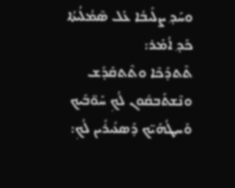ܘܚܰܕ݂ ܨܠܺܝܒܳܐ ܥܰܠ ܣܶܡܳܠܳܝܬܳܐ ܟܰܕ݂ ܐܳܡܰܪ:
ܬܶܬܕܰܟܶܐ ܘܬܶܬܩܰܕܰܫ ܘܢܶܫܬܰܒܩܽܘܢ ܠܳܟ݂ ܚܰܘ̈ܒܰܝܟ ܘܰܚܛܳܗܰܝ̈ܟ ܕܰܣܥܺܝܪܺܝܢ ܠܳܟ݂: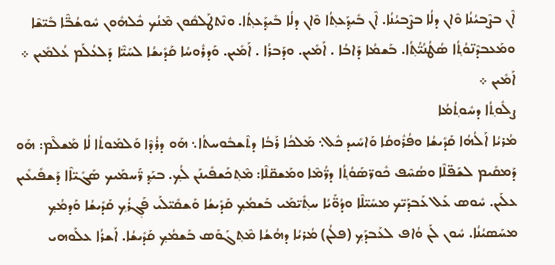ܐܶܢ ܒܨܶܒܝܳܢܳܐ ܘܶܐܢ ܕܠܳܐ ܒܨܶܒܝܳܢܳܐ. ܐܶܢ ܒܺܝܕ݂ܰܥܬ݂ܳܐ ܘܶܐܢ ܕܠܳܐ ܒܺܝܕ݂ܰܥܬ݂ܳܐ. ܘܢܶܬܛܰܠܩܽܘܢ ܡܶܢܳܟ ܟܽܠܗܽܘܢ ܚܽܘܫܳܒ̈ܶܐ ܒܺܝ̈ܫܶܐ ܘܡܰܥܒܕܶܢ̈ܘܳܬ݂ܳܐ ܣܳܛܳܢܳܝ̈ܳܬ݂ܳܐ. ܒܰܫܡܳܐ ܕܰܐܒܳܐ . ܐܰܡܺܝܢ. ܘܕܰܒܪܳܐ . ܐܰܡܺܝܢ. ܘܰܕܪܽܘܚܳܐ ܩܰܕܺܝܫܳܐ ܠܚܰܝ̈ܶܐ ܕܰܠܥܳܠܰܡ ܥܳܠܡܺܝܢ ܀ ܐܰܡܺܝܢ ܀
ܨܠܽܘܬ݂ܳܐ ܕܚܽܘܬ݂ܳܡܳܐ
ܡܳܪܝܳܐ ܐܰ‌ܠܳܗܳܐ ܩܰܕܺܝܫܳܐ ܘܦܳܪܽܘܩܳܐ ܘܰܐܚܺܝܕ ܟܽܠ܆ ܡܰܠܟܳܐ ܪܰܒܳܐ ܕܬܶܫܒܽܘܚܬܳܐ܆ ܗܰܘ ܕܪܳܕܶܐ ܘܰܠܡܰܘܬܳܐ ܠܳܐ ܡܰܫܠܶܡ: ܗܰܘ ܕܰܡܩܺܝܡ ܠܫܰܦ̈ܠܶܐ ܘܣܳܚܶܦ ܟܽܘܪ̈ܣܰܘܳܬ݂ܳܐ ܕܪ̈ܳܡܶܐ ܘܡܰܫܩ̈ܠܶܐ: ܡܶܬ݂ܟܰܫܦܺܝܢܰܢ ܠܳܟ݂. ܒܝܰܕ݂ ܪ̈ܰܚܡܰܝܟ ܣܰܓܺܝ̈ܐܶܐ ܕܰܫܦܺܝܥܺܝܢ ܥܠܰܝܢ. ܚܽܘܣ ܥܰܠ ܥܰܒܕܰܝ̈ܟ ܡܚܺܝ̈ܠܶܐ ܘܕܳܘ̈ܰܝܳܐ ܚܬ݂ܺܝ̈ܡܰܝ ܒܰܫܡܳܟ݂ ܩܰܕܺܝܫܳܐ ܘܰܫܩܺܝ̈ܠܰܝ ܦܰܓ݂ܪܳܟ݂ ܩܰܕܺܝܫܳܐ ܘܰܕܡܳܟ݂ ܡܚܰܣܝܳܢܳܐ. ܚܽܘܢ ܠܰܢ ܘܳܐܦ ܠܥܰܒܕܰܟ݂ (ܦܠܳܢ) ܡܳܪܝܳܐ ܕܗܳܫܳܐ ܡܶܬ݂ܓܰܘܰܣ ܒܰܫܡܳܟ݂ ܩܰܕܺܝܫܳܐ. ܐܰܫܪܳܐ ܥܠܰܘܗܝ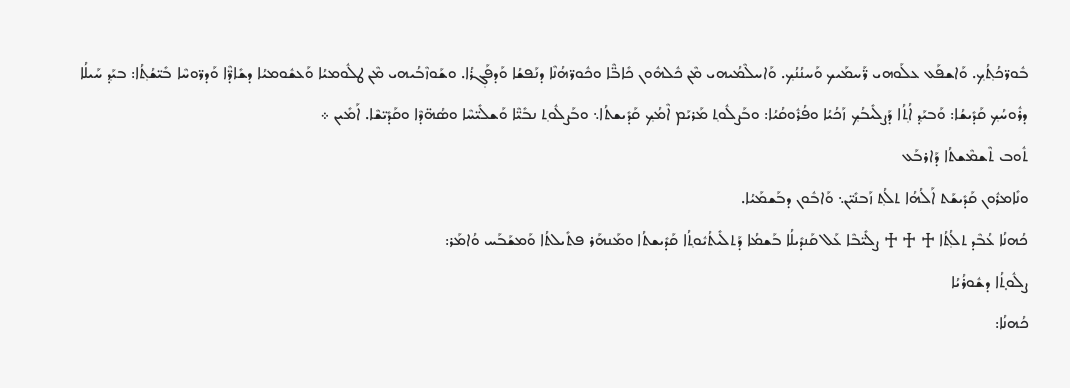ܒܽܘܪ̈ܟܳܬ݂ܳܟ݂. ܘܰܐܫܦܰܥ ܥܠܰܘܗܝ ܪ̈ܰܚܡܰܝܟ ܘܰܚܢܳܢܳܟ݂. ܘܰܐܚܠܶܡܳܝܗܝ ܡܶܢ ܟܽܠܗܽܘܢ ܟܺܐܒ̈ܶܐ ܘܟܽܘܪ̈ܗܳܢܶܐ ܕܢܰܦܫܳܐ ܘܰܕܦܰܓ݂ܪܳܐ. ܘܫܰܘܙܶܒܳܝܗܝ ܡܶܢ ܛܠܽܘܡܝܳܐ ܘܰܥܫܽܘܡܝܳܐ ܕܫܺܐܕ̈ܶܐ ܘܰܕܪ̈ܘܚܶܐ ܒܺܝ̈ܫܳܬ݂ܳܐ: ܒܝܰܕ݂ ܚܰܝܠܳܐ ܕܪܽܘܚܳܟ݂ ܩܰܕܺܝܫܳܐ: ܘܰܒܝܰܕ݂ ܐܳܬ݂ܳܐ ܕܰܨܠܺܝܒܳܟ݂ ܙܰܟܳܝܳܐ ܘܦܳܪܽܘܩܳܝܳܐ: ܘܒܰܨܠܽܘܬ݂ ܡܰܪܝܰܡ ܐܶܡܳܟ݂ ܩܰܕܺܝܫܬܳܐ܆ ܘܒܰܨܠܽܘܬ݂ ܢܒܺܝ̈ܶܐ ܘܰܫܠܺܝ̈ܚܶܐ ܘܣܳܗ̈ܕܶܐ ܘܩܰܕܺܝ̈ܫܶܐ. ܐܰܡܺܝܢ ܀
ܬܽܘܒ ܬܶܫܡܶܫܬܳܐ ܕܰܐܪܒܰܥ
ܘܢܺܐܡܪܽܘܢ ܩܰܕܺܝܫܰܬ ܐܰ‌ܠܳܗܳܐ ܬܠܳܬ݂ ܙܰܒܢܺܝ̈ܢ܆ ܘܰܐܒܽܘܢ ܕܒܰܫܡܰܝܳܐ.
ܟܳܗܢܳܐ ܥܳܒܶܕ ܬܠܳܬ݂ܳܐ ♱ ♱ ♱ ܨܠܺܝ̈ܒܶܐ ܥܰܠ ܩܰܢܕܺܝܠܳܐ ܒܰܫܡܳܐ ܕܰܬܠܺܝܬܳܝܽܘܬ݂ܳܐ ܩܰܕܺܝܫܬܳܐ ܘܡܰܢܗܰܪ ܦܬܺܝܠܬܳܐ ܘܰܡܫܰܒܰܚ ܘܳܐܡܰܪ:
ܨܠܽܘܬ̥ܳܐ ܕܫܽܘܪܳܝܳܐ
ܟܳܗܢܳܐ: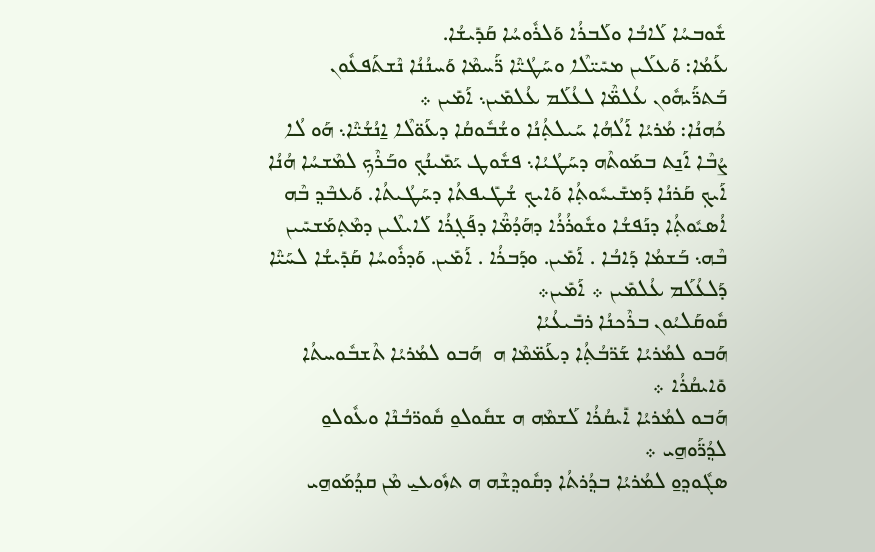ܫܽܘܒܚܳܐ ܠܰܐܒܳܐ ܘܠܰܒܪܳܐ ܘܰܠܪܽܘܚܳܐ ܩܰܕܺܝܫܳܐ.
ܥܰܡܳܐ: ܘܰܥܠܰܝܢ ܡܚܺܝ̈ܠܶܐ ܘܚܰܛܳܝ̈ܶܐ ܪ̈ܰܚܡܶܐ ܘܰܚܢܳܢܳܐ ܢܶܫܬܰܦܥܽܘܢ ܒܰܬܪ̈ܰܝܗܽܘܢ ܥܳܠܡ̈ܶܐ ܠܥܳܠܰܡ ܥܳܠܡܺܝܢ܆ ܐܰܡܺܝܢ ܀
ܟܳܗܢܳܐ: ܡܳܪܝܳܐ ܐܰ‌ܠܳܗܳܐ ܚܰܝܠܬ݂ܳܢܳܐ ܘܫܳܒܽܘܩܳܐ ܕܥܰܘ̈ܠܶܐ ܐ̱ܢܳܫܳܝ̈ܶܐ܆ ܗܰܘ ܠܳܐ ܨܳܒܶܐ ܐܰܢ̱ܬ ܒܡܰܘܬܶܗ ܕܚܰܛܳܝܳܐ܆ ܦܫܽܘܛ ܝܰܡܺܝܢܳܟ݂ ܘܒܰܪܶܟ݂ ܠܡܶܫܚܳܐ ܗܳܢܳܐ ܐܰܝܟ݂ ܩܰܪܢܳܐ ܕܰܡܫܺܝܚܽܘܬ݂ܳܐ ܘܰܐܝܟ݂ ܫܳܛܺܝܦܬܳܐ ܕܚܰܛܳܝܬܳܐ. ܘܰܥܒܶܕ݂ ܒܶܗ ܐܳܣܝܽܘܬ݂ܳܐ ܕܢܰܦܫܳܐ ܘܫܽܘܪܳܪܳܐ ܕܗܰܕܳܡ̈ܶܐ ܕܦܰܓ݂ܪܳܐ ܠܰܐܝܠܶܝܢ ܕܡܶܬ݂ܡܰܫܚܺܝܢ ܒܶܗ܆ ܒܰܫܡܳܐ ܕܰܐܒܳܐ . ܐܰܡܺܝܢ. ܘܕܰܒܪܳܐ . ܐܰܡܺܝܢ. ܘܰܕܪܽܘܚܳܐ ܩܰܕܺܝܫܳܐ ܠܚܰܝ̈ܶܐ ܕܰܠܥܳܠܰܡ ܥܳܠܡܺܝܢ ܀ ܐܰܡܺܝܢ܀
ܩܽܘܩܰܠܝܳܘܢ ܒܪܶܟܢܳܐ ܪܒܺܝܥܳܝܳܐ
ܗܰܒܘ ܠܡܳܪܝܳܐ ܫܰܪ̈ܒܳܬ݂ܳܐ ܕܥܰܡ̈ܡܶܐ ܗ  ܗܰܒܘ ܠܡܳܪܝܳܐ ܬܶܫܒܽܘܚܬܳܐ ܘܺܐܝܩܳܪܳܐ ܀
ܗܰܒܘ ܠܡܳܪܝܳܐ ܐܺܝܩܳܪܳܐ ܠܰܫܡܶܗ ܗ ܫܩܽܘܠܘ̱ ܩܽܘܪ̈ܒܳܢܶܐ ܘܥܽܘܠܘ̱ ܠܕ݂ܳܪ̈ܰܘܗ̱ܝ ܀
ܣܓܽܘܕ݂ܘ̱ ܠܡܳܪܝܳܐ ܒܕ݂ܳܪܬܳܐ ܕܩܽܘܕ݂ܫܶܗ ܗ ܬܙܽܘܥܝ̱ ܡܶܢ ܩܕ݂ܳܡܰܘܗ̱ܝ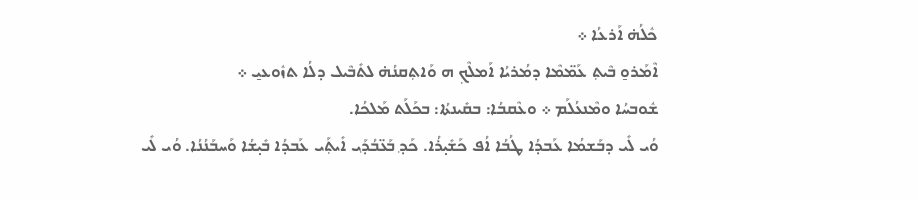ܟܽܠܳܗ̇ ܐܰܪܥܳܐ ܀
ܐܶܡܰܪܘ̱ ܒܶܝܬ݂ ܥܰܡ̈ܡܶܐ ܕܡܳܪܝܳܐ ܐܰܡܠܶܟ݂ ܗ ܘܰܐܬ݂ܩܢܳܗ̇ ܠܬܺܒܶܝܠ ܕܠܳܐ ܬܙܽܘܥܝ̱ ܀
ܫܽܘܒܚܳܐ ܘܡܶܢܥܳܠܰܡ ܀ ܘܥܶܩܒܳܐ: ܒܩܺܝܢܬܳܐ: ܒܟܰܠܰܬ ܡܰܠܟܳܐ.
ܘܳܝ ܠܺܝ ܕܒܰܫܡܳܐ ܥܰܒܕܳܐ ܛܳܒܳܐ ܐܳܦ ܟܰܫܺܝ̣ܪܳܐ. ܟܰܕ݂ ܒܰܥ̈ܒܳܕ݂ܰܝ ܐܺܝܬ݂ܰܝ ܥܰܒܕܳܐ ܒܺܝ̣ܫܳܐ ܘܰܚܒܰܢܳܢܳܐ. ܘܳܝ ܠܺܝ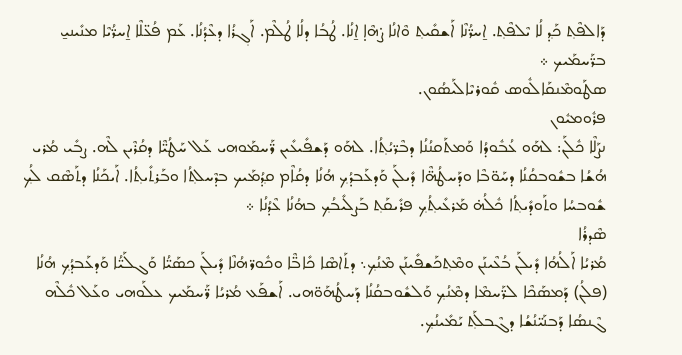ܕܰܐ‌ܠܦܶܬ݂ ܟܰܕ݂ ܠܳܐ ܝܶܠܦܶܬ݂. ܐ̱ܚܪ̈ܳܢܶܐ ܐܰܫܩܺܝܬ݂ ܘܶܐܢܳܐ ܨ̇ܗܶܐ̣ ܐ̱ܢܳܐ. ܛܳܒܳܐ ܕܠܳܐ ܛܳܠܶܡ. ܐܰܓ݂ܪܳܐ ܕܥܶܕܳܢܳܐ. ܥܰܡ ܦܳܥ̈ܠܶܐ ܐ̱ܚܪ̈ܳܝܶܐ ܡܢܺܝܢܝ̱ ܒܪ̈ܰܚܡܰܝܟ ܀
ܣܛܰܘܡܶܢܩܰܐܠܽܘܣ ܩܽܘܪܝܶܐܠܰܝܣܳܘܢ.
ܦܪܽܘܡܝܽܘܢ
ܢܨܰܠܶܐ ܟܽܠܰܢ: ܠܗܰܘ ܥܳܒܽܘܕܳܐ ܘܰܡܬܰܩܢܳܢܳܐ ܕܒܶܪ̈ܝܳܬ݂ܳܐ. ܠܗܰܘ ܕܰܫܦܺܝܥܺܝܢ ܪ̈ܰܚܡܰܘܗܝ ܥܰܠ ܚܰܛܳܝ̈ܶܐ ܕܩܳܪܶܝܢ ܠܶܗ. ܨܒܺܝ ܡܳܪܝ ܗܳܫܳܐ ܒܫܽܘܒܩܳܢܳܐ ܕܚܰܘ̈ܒܶܐ ܘܕܰܚܛܳܗ̈ܶܐ ܕܺܝܠܰܢ ܘܰܕܥܰܒܕܳܟ݂ ܗܳܢܳܐ ܕܩܳܐܶܡ ܩܕ݂ܳܡܰܝܟ ܒܕܶܚܠܬ݂ܳܐ ܘܒܰܪܬ݂ܺܝܬ݂ܳܐ. ܐܰܝܟܰܢܳܐ ܕܬܰܣܶܩ ܠܳܟ݂ ܫܽܘܒܚܳܐ ܘܬܰܘܕܺܝܬ݂ܳܐ ܟܽܠܳܗ̇ ܡܰܪܥܺܝܬ݂ܳܟ݂ ܦܪܺܝܩܰܬ݂ ܒܰܨܠܺܝܒܳܟ݂ ܒܗܳܢܳܐ ܥܶܕܳܢܳܐ ܀
ܣܶܕܪܳܐ
ܡܳܪܝܳܐ ܐܰ‌ܠܳܗܳܐ ܕܺܝܠܰܢ ܒܳܥܶܝܢܰܢ ܘܡܶܬ݂ܟܰܫܦܺܝܢܰܢ ܡܶܢܳܟ݂܆ ܕܬܰܐܣܶܐ ܟܺܐܒ̈ܶܐ ܘܟܽܘܪ̈ܗܳܢܶܐ ܕܺܝܠܰܢ ܟܣܰܝ̈ܳܐ ܘܰܓܠܰܝ̈ܳܐ ܘܰܕܥܰܒܕܳܟ݂ ܗܳܢܳܐ (ܦܠܳܢ) ܕܰܡܣܰܟܶܐ ܠܪ̈ܰܚܡܶܐ ܕܡܶܢܳܟ݂ ܘܰܠܫܽܘܒܩܳܢܳܐ ܕܰܚܛܳܗܰܘ̈ܗܝ. ܐܰܫܦܰܥ ܡܳܪܝܳܐ ܪ̈ܰܚܡܰܝܟ ܥܠܰܘܗܝ ܘܥܰܠ ܟܽܠܶܗ ܓܶܢܣܳܐ ܕܰܒܢܰܝ̈ܢܳܫܳܐ ܕܓܶܒܠܰܬ݂ ܝܰܡܺܝܢܳܟ݂.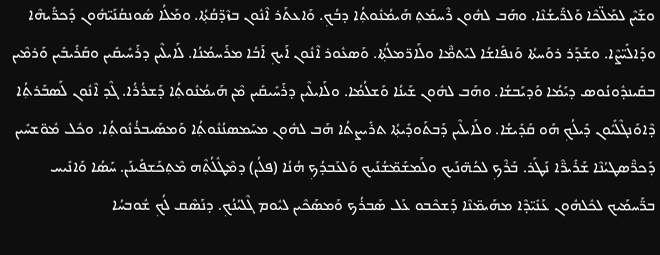ܘܫܰܝܶܢ ܠܡܰܠ̈ܟܶܐ ܘܰܠܪ̈ܺܝܫܳܢܶܐ. ܘܗܰܒ ܠܗܽܘܢ ܪܶܚܡܰܬ݂ ܗܰܝܡܳܢܽܘܬ݂ܳܐ ܕܒܳܟ݂. ܘܰܐܥܬܰܪ ܐܶܢܽܘܢ ܒܙܶܕ̈ܩܳܬ݂ܳܐ. ܘܡܰܠܳܐ ܣܽܘܢܩܳܢܰܝ̈ܗܽܘܢ ܕܰܟܪ̈ܺܝܗܶܐ ܘܕܰܐ‌ܠܺܝ̈ܨܶܐ. ܘܫܰܕܰܪ ܪܘܰܚܬܳܐ ܘܰܢܦܺܐܫܳܐ ܠܝܰܬܡ̈ܶܐ ܘܠܰܐܪ̈ܡܠܳܬ݂ܳܐ. ܘܰܣܥܽܘܪ ܐܶܢܽܘܢ ܐܰܝܟ݂ ܐܰܒܳܐ ܡܪܰܚܡܳܢܳܐ. ܠܰܐܝܠܶܝܢ ܕܪܰܚܺܝܩܺܝܢ ܘܩܰܪܺܝܒܺܝܢ ܘܰܪܡܶܝܢ ܒܩܺܝܢܕܽܘܢܳܘܣ ܕܝܰܡܳܐ ܘܰܕܝܰܒܫܳܐ. ܘܗܰܒ ܠܗܽܘܢ ܫܰܝܢܳܐ ܘܰܫܠܳܡܳܐ. ܘܠܰܐܝܠܶܝܢ ܕܪܰܚܺܝܩܺܝܢ ܡܶܢ ܗܰܝܡܳܢܽܘܬ݂ܳܐ ܕܰܫܪܳܪܳܐ. ܓܶܕ ܐܶܢܽܘܢ ܠܰܣܒܰܪܬ݂ܳܐ ܕܶܐܘܰܢܓܶܠܺܝܽܘܢ ܕܺܝܠܳܟ݂ ܗܰܘ ܩܰܕܺܝܫܳܐ. ܘܠܰܐܝܠܶܝܢ ܕܰܒܬܰܘܕܺܝܬ݂ܳܐ ܬܪܺܝܨܬܳܐ ܗܰܒ ܠܗܽܘܢ ܡܚܰܡܣܢܳܢܽܘܬ݂ܳܐ ܘܰܡܣܰܝܒܪܳܢܽܘܬ݂ܳܐ. ܘܟܽܠ ܡܽܘ̈ܫܚܺܝܢ ܕܰܟܪ̈ܶܣܛܝܳܢܶܐ ܫܰܪܺܝܪ̈ܶܐ ܢܰܛܰܪ. ܒܰܪܶܟ݂ ܠܟܳܗ̈ܢܰܝܟ ܘܠܰܡܫܰܡ̈ܫܳܢܰܝܟ ܘܰܠܥܰܒܕܳܟ݂ ܗܳܢܳܐ (ܦܠܳܢ) ܕܡܶܛܽܠܳܬ݂ܶܗ ܡܶܬ݂ܟܰܫܦܺܝܢܰܢ. ܚܰܣܳܐ ܘܰܐܢܺܝܚ ܒܪ̈ܰܚܡܰܝܟ ܠܟܽܠܗܽܘܢ ܥܰܢܺܝ̈ܕܶܐ ܡܗܰܝܡ̈ܢܶܐ ܕܰܫܟܶܒܘ ܥܰܠ ܣܰܒܪܳܟ ܘܰܡܣܰܟܶܝܢ ܠܝܽܘܡ ܓܶܠܝܳܢܳܟ݂. ܕܢܰܣܶܩ ܠܳܟ݂ ܫܽܘܒܚܳܐ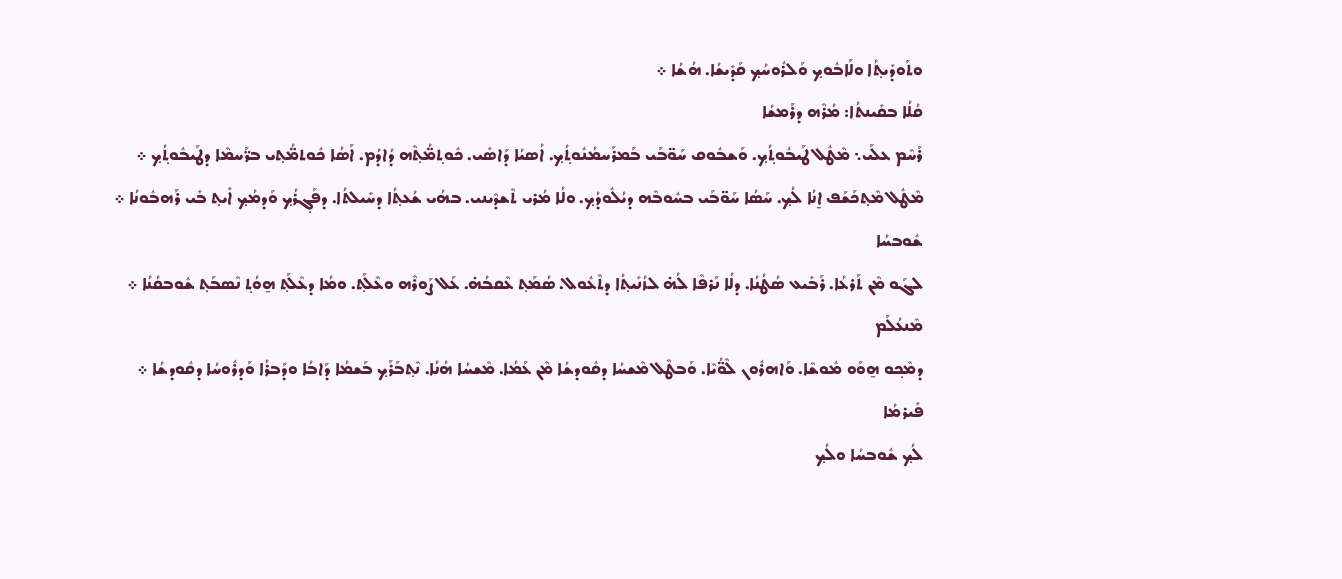ܘܬܰܘܕܺܝܬ݂ܳܐ ܘܠܰܐܒܽܘܟ݂ ܘܰܠܪܽܘܚܳܟ݂ ܩܰܕܺܝܫܳܐ. ܗܳܫܳܐ ܀
ܩܳܠܳܐ ܒܩܺܝܢܬܳܐ: ܡܳܪܶܗ ܕܪܰܡܫܳܐ
ܪܰܚܶܡ ܥܠܰܝ܆ ܡܶܛܽܠ ܛܰܝܒܽܘܬ݂ܳܟ݂. ܘܰܫܒܽܘܩ ܚܰܘ̈ܒܰܝ ܒܰܡܪܰܚܡܳܢܽܘܬ݂ܳܟ݂. ܐܳܣܝܳܐ ܕܰܐܣܺܝ. ܟܽܘܬ݂ܡ̈ܳܬ݂ܶܗ ܕܳܐܕܳܡ. ܐܰܣܳܐ ܟܽܘܬܡ̈ܳܬ݂ܝ ܒܪ̈ܰܚܡܶܐ ܕܛܰܝܒܽܘܬ݂ܳܟ݂ ܀
ܡܶܛܽܠ ܡܶܬ݂ܟܰܫܰܦ ܐ̱ܢܳܐ ܠܳܟ݂. ܚܰܣܳܐ ܚܰܘ̈ܒܰܝ ܒܚܽܘܒܶܗ ܕܝܳܠܽܘܕܳܟ݂. ܘܠܳܐ ܡܳܪܝ ܬܶܫܕܶܝܢܝ. ܒܗܳܝ ܫܳܥܬ݂ܳܐ ܕܚܺܝܠܬܳܐ. ܕܦܰܓ݂ܪܳܟ݂ ܘܰܕܡܳܟ݂ ܐܺܝܬ݂ ܒܺܝ ܪܰܗܒܽܘܢܳܐ ܀
ܫܽܘܒܚܳܐ
ܠܓܰܘ ܡܶܢ ܬܰܪܥܳܐ. ܪܰܒܺܝܥ ܣܳܛܳܢܳܐ. ܕܠܳܐ ܢܰܪܦܶܐ ܠܳܗ̇ ܠܙܳܢܺܝܬ݂ܳܐ ܕܬܶܥܽܘܠ. ܣܳܡܰܬ݂ ܥܶܩܒܳܗ̇. ܥܰܠ ܨܰܘܪܶܗ ܘܥܶܠܰܬ݂. ܘܡܳܐ ܕܥܶܠܰܬ݂ ܗ̱ܘܳܬ݂ ܢܶܣܒܰܬ݂ ܫܽܘܒܩܳܢܳܐ ܀
ܡܶܢܥܳܠܰܡ
ܕܡܶܟ݂ܘ ܗ̱ܘܰܘ ܡܽܘܫܶܐ. ܘܰܐܗܪܽܘܢ ܠܶܘ̈ܳܝܶܐ. ܘܰܒܛܶܠ ܡܶܫܚܳܐ ܕܩܽܘܕܫܳܐ ܡܶܢ ܥܰܡܳܐ. ܡܶܫܚܳܐ ܗܳܢܳܐ. ܢܶܬ݂ܒܰܪܰܟ݂ ܒܰܫܡܳܐ ܕܰܐܒܳܐ ܘܕܰܒܪܳܐ ܘܰܕܪܽܘܚܳܐ ܕܩܽܘܕܫܳܐ ܀
ܦܺܝܪܡܳܐ
ܠܳܟ݂ ܫܽܘܒܚܳܐ ܘܠܳܟ݂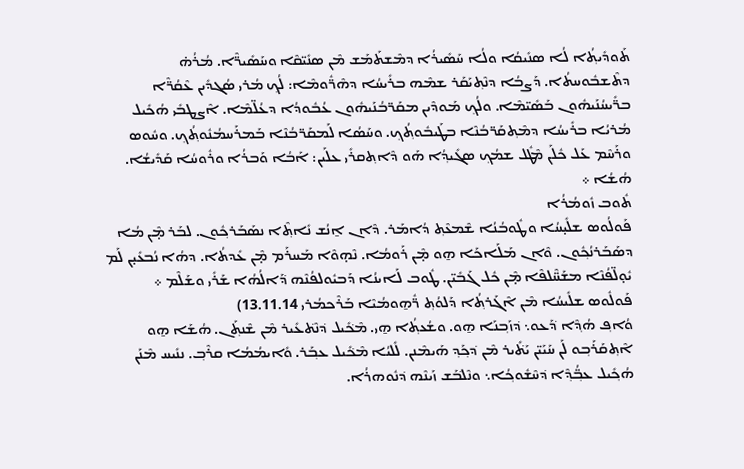ܬܰܘܕܺܝܬ݂ܳܐ ܠܳܐ ܣܢܺܝܩܳܐ ܘܠܳܐ ܚܰܣܺܝܪܳܐ ܕܡܶܫܬܰܡܰܫ ܡܶܢ ܣܢܺܝ̈ܩܶܐ ܘܚܰܣܺܝܪ̈ܶܐ. ܡܳܪܳܗ̇ ܕܬܶܫܒܽܘܚܬܳܐ. ܕܰܨܒܳܐ ܕܢܶܬ݂ܝܰܩܰܪ ܫܡܶܗ ܒܪܺܝܚܳܐ ܕܗܶܪ̈ܽܘܡܶܐ: ܠܳܟ݂ ܡܳܪܝ ܣܳܓܕܺܝܢ ܥܶܩܳܪ̈ܶܐ ܒܪ̈ܺܝܚܳܢܰܝܗܽܘܢ ܒܰܣܺܝ̈ܡܶܐ. ܘܠܳܟ݂ ܡܰܘܕܶܝܢ ܡܩܰܪ̈ܒܳܢܰܝܗܽܘܢ ܥܳܒܽܘܕܳܐ ܕܥܳܠ̈ܡܶܐ. ܐܶܨܛܒܺܝ ܗܳܟܺܝܠ ܡܳܪܝܳܐ ܒܪܺܝܚܳܐ ܕܡܶܬ݂ܩܰܪ̈ܒܳܢܶܐ ܒܛܰܝܒܽܘܬ݂ܳܟ݂. ܘܚܰܣܳܐ ܠܰܡܩܰܪ̈ܒܳܢܶܐ ܒܰܡܪܰܚܡܳܢܽܘܬ݂ܳܟ݂. ܘܚܽܘܣ ܘܪܰܚܶܡ ܥܰܠ ܟܽܠܰܢ ܡܶܛܽܠ ܫܡܳܟ݂ ܣܓܺܝܕ݂ܳܐ ܗܰܘ ܕܶܐܬ݂ܩܪܺܝ ܥܠܰܝܢ: ܐܰܒܳܐ ܘܰܒܪܳܐ ܘܪܽܘܚܳܐ ܩܰܕܺܝܫܳܐ. ܗܳܫܳܐ ܀
ܬܽܘܒ ܙܽܘܡܳܪܳܐ
ܦܰܘܠܳܘܣ ܫܠܺܝ̣ܚܳܐ ܘܛܽܘܒܳܢܳܐ ܫܶܡܥܶܬ݂ ܕܳܐܡܰܪ. ܕܶܐܢ ܐ̱ܢܳܫ ܢܺܐܬ݂ܶܐ ܢܣܰܒܰܪܟ݂ܽܘܢ. ܠܒܰܪ ܡ̣ܶܢ ܡܳܐ ܕܣܰܒܰܪܢܳܟ݂ܽܘܢ. ܘܶܐܢ ܡܰܠܰܐܟܰܐ ܗ̱ܘ ܡ̣ܶܢ ܪܰܘܡܳܐ. ܢܶܗ̣ܘܶܐ ܡܰܚܪܰܡ ܡ̣ܶܢ ܥܺܕܬܳܐ. ܕܗܳܐ ܢܳܒܥܺܝ̣ܢ ܠܰܡ ܝܽܘ̣ܠ̈ܦܳܢܶܐ ܡܫܰܚ̈ܶܠܦܶܐ ܡ̣ܶܢ ܟܽܠ ܓܰܒܺܝ̈ܢ. ܛܽܘܒ ܠܰܐܝܢܳܐ ܕܰܒܝܽܘܠܦܳܢܶܗ ܕܰ݁ܐ‌ܠܳܗܳܐ ܫܰܪܺܝ ܘܫܰܠܶܡ ܀
ܦܰܘܠܽܘܣ ܫܠܺܝܚܳܐ ܡܶܢ ܐܶܓܰܪܬ݂ܳܐ ܕܰܠܘܳܬ݂ ܪ̈ܽܗ̱ܘܡܳܝܶܐ ܒܰܪܶܟܡܳܪܝ 13.11.14)
ܘܳܐܦ݂ ܗܳܕ݂ܶܐ ܕ݁ܰܥܘ܆ ܕ݁ܙܰܒ݂ܢܰܐ ܗ̱ܘ. ܘܫܳܥܬ݂ܳܐ ܗ̱ܝ. ܡܶܟ݁ܺܝܠ ܕ݁ܢܶܬ݁ܥܺܝܪ ܡܶܢ ܫܶܢܬ݂ܰܢ. ܗܳܫܰܐ ܗ̱ܘ ܐܶܬ݂ܩܰܪܰܒ݂ܘ ܠܰܢ ܚܰܝܰܝ̈ܢ ܝܰܬ݁ܺܝܪ ܡܶܢ ܕ݁ܟ݂ܰܕ݂ ܗܰܝܡܶܢܢ. ܠܺܠܝܳܐ ܡܶܟ݁ܺܝܠ ܥܒ݂ܰܪ. ܘܺܐܝܡܳܡܳܐ ܩܪܶܒ݂. ܢܢܺܝܚ ܡܶܢܰܢ ܗܳܟ݂ܺܝܠ ܥܒ݂̈ܳܕ݂ܶܐ ܕ݁ܚܶܫܽܘܟ݂ܳܐ܆ ܘܢܶܠܒ݁ܰܫ ܙܰܝܢܶܗ ܕ݁ܢܽܘܗܪܳܐ.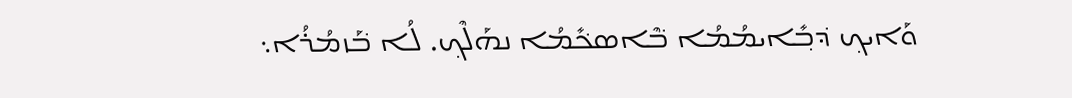ܘܰܐܝܟ݂ ܕ݁ܒ݂ܺܐܝܡܳܡܳܐ ܒ݁ܶܐܣܟ݁ܺܡܳܐ ܢܗܰܠܶܟ݂. ܠܳܐ ܒ݁ܰܙܡܳܪܳܐ܆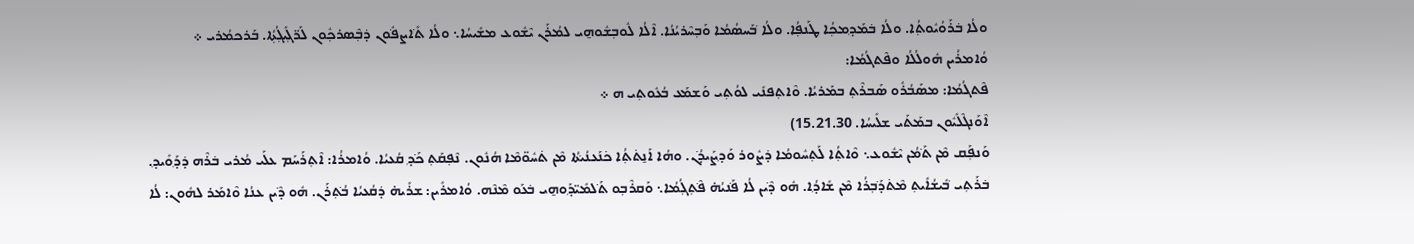ܘܠܳܐ ܒ݁ܪܰܘܳܝܽܘܬ݂ܳܐ. ܘܠܳܐ ܒ݁ܡܰܕ݂ܡܟ݂ܳܐ ܛܰܢܦ݂ܳܐ. ܘܠܳܐ ܒ݁ܰܚܣܳܡܳܐ ܘܰܒ݂ܚܶܪܝܳܢܳܐ. ܐܶܠܳܐ ܠܽܘܒ݂ܫܽܘܗ̱ܝ ܠܡܳܪܰܢ ܝܶܫܽܘܥ ܡܫܺܝܚܳܐ܆ ܘܠܳܐ ܬ݁ܺܐܨܦ݁ܽܘܢ ܕ݁ܒ݂ܶܣܪܟ݂ܽܘܢ ܠܰܪ̈ܓ݂ܺܝܓ݂ܳܬ݂ܳܐ. ܒܰܪܟܡܳܪܝ ܀
ܘܳܐܡܪܳܝܢ ܗܽܘܠܳܠܳܐ ܘܦܶܬܓܳܡܳܐ:
ܦܶܬܓܳܡܳܐ: ܡܣܰܒܳܪܽܘ ܣܰܒܪܶܬ݂ ܒܡܰܪܝܳܐ. ܘܶܐܬ݂ܦܢܺܝ ܠܘܳܬ݂ܝ ܘܰܫܡܰܥ ܒܳܥܽܘܬ݂ܝ ܗ ܀
ܐܶܘܰܢܓܶܠܺܝܽܘܢ ܒܡܰܬܰܝ ܫܠܺܝܚܳܐ. 15.21.30)
ܘܰܢܦ݂ܰܩ ܡܶܢ ܬ݁ܰܡܳܢ ܝܶܫܽܘܥ܆ ܘܶܐܬ݂ܳܐ ܠܰܬ݂ܚܽܘܡܳܐ ܕ݁ܨܽܘܪ ܘܰܕ݂ܨܰܝܕ݁ܳܢ. ܘܗܳܐ ܐܰܢ̱ܬ݁ܬ݂ܳܐ ܟ݁ܢܰܥܢܳܝܬ݁ܳܐ ܡܶܢ ܬ݁ܚܽܘ̈ܡܶܐ ܗܳܢܽܘܢ. ܢܶܦ݂ܩܰܬ݂ ܟ݁ܰܕ݂ ܩܳܥܝܳܐ. ܘܳܐܡܪܳܐ: ܐܶܬ݂ܪܰܚܰܡ ܥܠܰܝ ܡܳܪܝ ܒ݁ܪܶܗ ܕ݁ܕ݂ܰܘܺܝܕ݂. ܒ݁ܪܰܬ݂ܝ ܒ݁ܺܝܫܳܐܺܝܬ݂ ܡܶܬ݁ܕ݁ܰܒ݂ܪܳܐ ܡܶܢ ܫܺܐܕ݂ܳܐ. ܗܽܘ ܕ݁ܶܝܢ ܠܳܐ ܦ݁ܰܢܝܳܗ̇ ܦ݁ܶܬ݂ܓ݂ܳܡܳܐ܆ ܘܰܩܪܶܒ݂ܘ ܬ݁ܰܠܡܺܝ̈ܕ݂ܰܘܗ̱ܝ ܒ݁ܥܰܘ ܡܶܢܶܗ. ܘܳܐܡܪܺܝܢ: ܫܪܺܝܗ̇ ܕ݁ܩܳܥܝܳܐ ܒ݁ܳܬ݂ܪܰܢ. ܗܽܘ ܕ݁ܶܝܢ ܥܢܳܐ ܘܶܐܡܰܪ ܠܗܽܘܢ: ܠܳܐ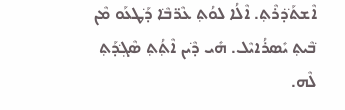ܐܶܫܬ݁ܰܕ݁ܪܶܬ݂. ܐܶܠܳܐ ܠܘܳܬ݂ ܥܶܪ̈ܒ݁ܶܐ ܕ݁ܰܛܥܰܘ ܡܶܢ ܒ݁ܶܝܬ݂ ܝܺܣܪܳܐܝܶܠ. ܗܺܝ ܕ݁ܶܝܢ ܐܶܬ݂ܳܬ݂ ܣܶܓ݂ܕ݁ܰܬ݂ ܠܶܗ.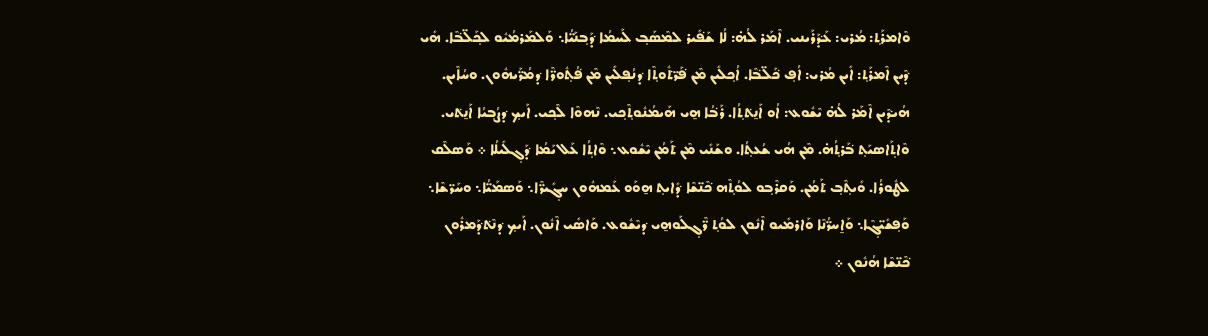ܘܶܐܡܪܰܬ݂: ܡܳܪܝ: ܥܰܕ݁ܰܪܰܝܢܝ. ܐܶܡܰܪ ܠܳܗ̇: ܠܳܐ ܫܰܦ݁ܺܝܪ ܠܡܶܣܰܒ݂ ܠܰܚܡܳܐ ܕ݁ܰܒ݂ܢܰܝ̈ܳܐ܆ ܘܰܠܡܰܪܡܳܝܽܘ ܠܟ݂ܰܠ̈ܒ݁ܶܐ. ܗܺܝ ܕ݁ܶܝܢ ܐܶܡܪܰܬ݂: ܐܺܝܢ ܡܳܪܝ: ܐܳܦ݂ ܟ݁ܰܠ̈ܒ݁ܶܐ. ܐܳܟ݂ܠܺܝܢ ܡܶܢ ܦ݁ܰܪ̈ܬ݁ܽܘܬ݂ܶܐ ܕ݁ܢܳܦ݂ܠܺܝܢ ܡܶܢ ܦ݁ܳܬ݂ܽܘܪ̈ܶܐ ܕ݁ܡܳܪ̈ܰܝܗܽܘܢ. ܘܚܳܐܶܝܢ. ܗܳܝܕ݁ܶܝܢ ܐܶܡܰܪ ܠܳܗ̇ ܝܶܫܽܘܥ: ܐܳܘ ܐܰܢ̱ܬ݁ܬ݂ܳܐ. ܪܰܒ݁ܳܐ ܗ̱ܝ ܗܰܝܡܳܢܽܘܬ݂ܶܟ݂ܝ. ܢܶܗܘܶܐ ܠܶܟ݂ܝ. ܐܰܝܟ݂ ܕ݁ܨܳܒ݂ܝܳܐ ܐܰܢ̱ܬ݁ܝ. ܘܶܐܬ݂ܰܐܣܝܰܬ݂ ܒ݁ܰܪܬ݂ܳܗ̇. ܡܶܢ ܗܳܝ ܫܳܥܬ݂ܳܐ. ܘܫܰܢܺܝ ܡܶܢ ܬ݁ܰܡܳܢ ܝܶܫܽܘܥ܆ ܘܶܐܬ݂ܳܐ ܥܰܠ ܝܰܡܳܐ ܕ݁ܰܓ݂ܠܺܝܠܳܐ ܀ ܘܰܣܠܶܩ ܠܛܽܘܪܳܐ. ܘܺܝܬ݂ܶܒ݂ ܬ݁ܰܡܳܢ. ܘܰܩܪܶܒ݂ܘ ܠܘܳܬ݂ܶܗ ܟ݁ܶܢ̈ܫܶܐ ܕ݁ܺܐܝܬ݂ ܗ̱ܘܰܘ ܥܰܡܗܽܘܢ ܚܓ݂ܺܝܪ̈ܶܐ܆ ܘܰܣܡܰܝ̈ܳܐ܆ ܘܚܰܪ̈ܫܶܐ܆ ܘܰܦ݂ܫܺܝ̈ܓ݂ܶܐ܆ ܘܰܐ̱ܚܪ̈ܳܢܶܐ ܘܰܐܪܡܺܝܘ ܐܶܢܽܘܢ ܠܘܳܬ݂ ܪ̈ܶܓ݂ܠܰܘܗ̱ܝ ܕ݁ܝܶܫܽܘܥ. ܘܰܐܣܺܝ ܐܶܢܽܘܢ. ܐܰܝܟ݂ ܕ݁ܢܶܬ݁ܕ݁ܰܡܪܽܘܢ ܟ݁ܶܢ̈ܫܶܐ ܗܳܢܽܘܢ ܀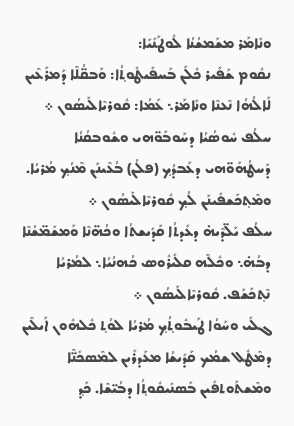ܘܢܺܐܡܰܪ ܡܫܰܡܫܳܢܳܐ ܠܽܘܛܰܢܺܝܰܐ:
ܢܩܽܘܡ ܫܰܦܺܝܪ ܟܽܠܰܢ ܒܰܚܦܺܝܛܽܘܬ݂ܳܐ: ܘܰܒܩ̈ܳܠܶܐ ܕܰܡܪܰܥܶܝܢ ܠܰܐܠܳܗܳܐ ܢܶܥܢܶܐ ܘܢܺܐܡܰܪ܆ ܥܰܡܳܐ: ܩܽܘܪܝܶܐܠܰܝܣܳܘܢ ܀
ܚܠܳܦ ܚܽܘܣܳܝܳܐ ܕܚܰܘܒܰܘ̈ܗܝ ܘܫܽܘܒܩܳܢܳܐ ܕܰܚܛܳܗܰܘ̈ܗܝ ܕܥܰܒܕܳܟ݂ (ܦܠܳܢ) ܒܳܥܶܝܢܰܢ ܡܶܢܳܟ݂ ܡܳܪܝܳܐ. ܘܡܶܬ݂ܟܰܫܦܺܝܢܰܢ ܠܳܟ݂ ܩܽܘܪܝܶܐܠܰܝܣܳܘܢ ܀
ܚܠܳܦ ܝܰܠ̈ܕܶܝܗ̇ ܕܥܺܕܬܳܐ ܩܰܕܺܝܫܬܳܐ ܘܟܳܗ̈ܢܶܐ ܘܰܡܫܰܡ̈ܫܳܢܶܐ ܕܒܳܗ̇܆ ܘܟܽܠܶܗ ܩܠܺܝܪܽܘܣ ܟܳܗܢܳܝܳܐ܆ ܠܡܳܪܝܳܐ ܢܶܬ݂ܟܰܫܰܦ. ܩܽܘܪܝܶܐܠܰܝܣܳܘܢ ܀
ܓܠܺܝ ܘܚܰܘܳܐ ܛܰܝܒܽܘܬ݂ܳܟ݂ ܡܳܪܝܳܐ ܠܘܳܬ݂ ܟܽܠܗܽܘܢ ܐܰܝܠܶܝܢ ܕܡܶܛܽܠ ܫܡܳܟ ܩܰܕܺܝܫܳܐ ܡܥܰܕܪܺܝܢ ܠܡܶܣܟܺܢ̈ܶܐ ܘܡܶܫܬܰܘܬܦܺܝܢ ܒܰܣܢܺܝܩܽܘܬ݂ܳܐ ܕܒܳܝ̈ܫܶܐ. ܟܰܕ݂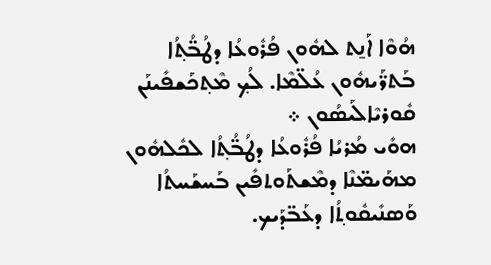ܗܳܘܶܐ ܐܰܢ̱ܬ ܠܗܽܘܢ ܦܳܪܽܘܥܳܐ ܕܛܳܒ̈ܳܬ݂ܳܐ ܒܰܬܪ̈ܰܝܗܽܘܢ ܥܳܠ̈ܡܶܐ. ܠܳܟ݂ ܡܶܬ݂ܟܰܫܦܺܝܢܰܢ ܩܽܘܪܝܶܐܠܰܝܣܳܘܢ ܀
ܗܘܺܝ ܡܳܪܝܳܐ ܦܳܪܽܘܥܳܐ ܕܛܳܒ̈ܳܬ݂ܳܐ ܠܟܽܠܗܽܘܢ ܡܗܰܝܡ̈ܢܶܐ ܕܡܶܫܬܰܘܬܦܺܝܢ ܒܰܚܫܰܚܬܳܐ ܘܰܣܢܺܝܩܽܘܬ݂ܳܐ ܕܥܰܒ̈ܕܰܝܟ.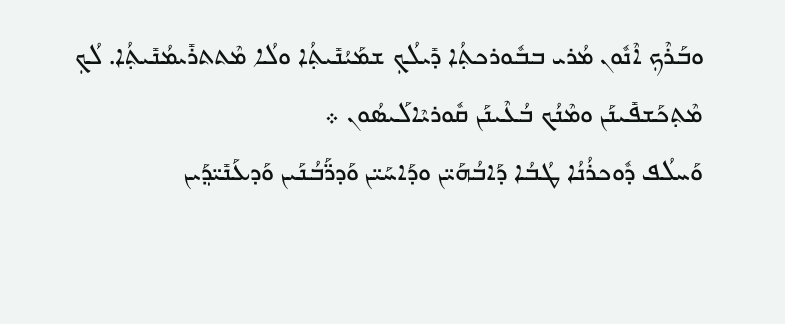ܘܒܰܪܶܟ݂ ܐܶܢܽܘܢ ܡܳܪܝ ܒܒܽܘܪܟܬ݂ܳܐ ܕܺܝܠܳܟ݂ ܫܡܰܝܳܢܺܝܬ݂ܳܐ ܘܠܳܐ ܡܶܬܬܪܺܝܡܳܢܺܝܬ݂ܳܐ. ܠܳܟ݂ ܡܶܬ݂ܟܰܫܦܺܝܢܰܢ ܘܡܶܢܳܟ ܒܳܥܶܝܢܰܢ ܩܽܘܪܝܶܐܠܰܝܣܳܘܢ ܀
ܘܰܚܠܳܦ ܕܽܘܟܪܳܢܳܐ ܛܳܒܳܐ ܕܰܐܒܳܗܰܝ̈ܢ ܘܕܰܐܚܰܝ̈ܢ ܘܰܕܪ̈ܰܒܳܢܰܝܢ ܘܰܕܥܰܢܺܝ̈ܕ݂ܰܝܢ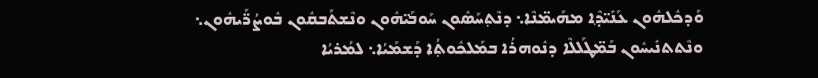ܘܰܕܟܽܠܗܽܘܢ ܥܰܢܺܝ̈ܕ݂ܶܐ ܡܗܰܝܡ̈ܢܶܐ܆ ܕܢܶܬ݂ܚܰܣܽܘܢ ܚܰܘܒܰܝ̈ܗܽܘܢ ܘܢܶܫܬܰܒܩܽܘܢ ܒܽܘܨܳܪ̈ܰܝܗܽܘܢ܆ ܘܢܶܬܬܢܺܝܚܽܘܢ ܒܰܡ̈ܛܰܠܠܶܐ ܕܢܽܘܗܪܳܐ ܒܡܰܠܟܽܘܬ݂ܳܐ ܕܰܫܡܰܝܳܐ܆ ܠܡܳܪܝܳܐ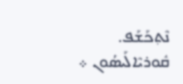ܢܶܬ݂ܟܰܫܰܦ. ܩܽܘܪܝܶܐܠܰܝܣܳܘܢ ܀